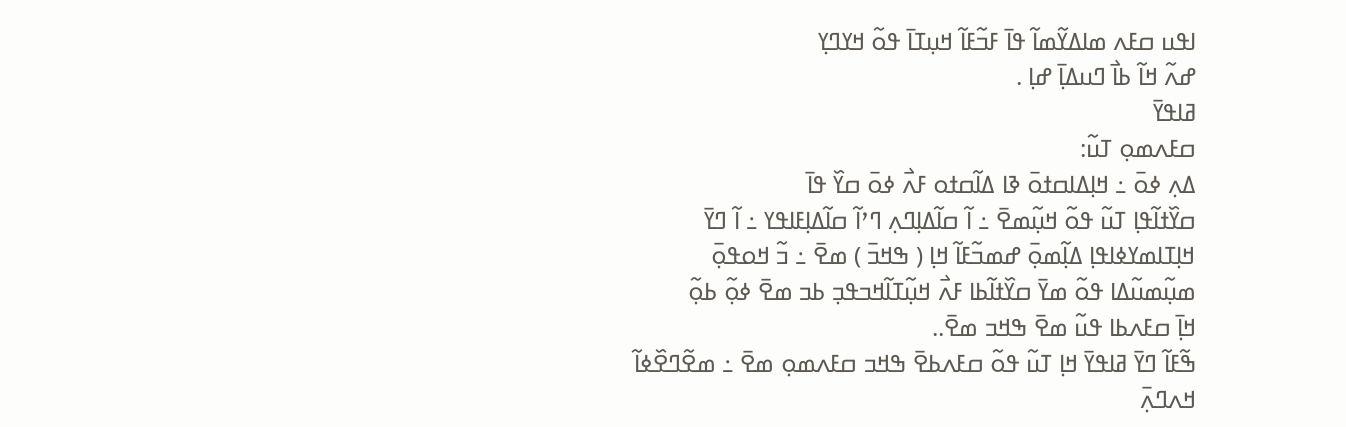ߊߟߎ ߛߓߍ ߘߊߡߌ߬ߘߊ߬ ߟߊ߫ ߓߏ߬ߓߊ߬ ߞߎ߲ߠߊ߫ ߟߋ߬ ߞߌߣߌ߲
ߝߍ߬ ߞߊ߬ ߕߊ߯ ߣߎߡߊ߲߫ ߝߊ߲ .
ߥߊߟߌ߫
ߛߓߍߘߋ߲ ߠߎ߬:
ߡߍ߲ ߦߋ߫ ߸ ߞߊ߲ߡߊߛߙߋ߫ ߢߊ ߡߊ߬ߛߙߋ ߓߍ߯ ߦߋ߫ ߛߌ߰ ߟߊ߫
ߛߌ߰ߙߊ߬ߟߊ߲ ߠߎ߬ ߟߋ߬ ߞߎ߲߬ߘߐ߫ ߸ ߊ߬ ߛߊ߬ߡߊ߲ߣߍ߲ ߣߴߊ߬ ߛߊ߬ߡߊ߲ߓߊߟߌ ߸ ߊ߬ ߣߌ߫
ߞߊ߲ߠߊߘߌߦߊߟߊ߲ ߡߊ߲߬ߘߋ߲߫ ߝߘߏ߬ߓߊ߬ ߞߊ߲ ( ߒߞߏ߫ ) ߘߐ߫ ߸ ߏ߬ ߞߋߟߋ߲߫
ߘߎ߲߬ߘߎ߬ߡߊ ߟߋ߬ ߘߌ߫ ߛߌ߰ߙߊ߬ߕߊ ߓߍ߯ ߞߎ߲߬ߠߊ߬ߞߏߟߏ߲ ߕߏ ߘߐ߫ ߦߋ߲߬ ߕߋ߲߬
ߞߊ߲߫ ߛߓߍߕߊ ߟߎ߬ ߘߐ߫ ߒߞߏ ߘߐ߫..
ߒ߬ߓߊ߬ ߣߌ߫ ߥߊߟߌ߫ ߞߊ߲ ߠߎ߬ ߟߋ߬ ߛߓߍߕߐ߫ ߒߞߏ ߛߓߍߘߋ߲ ߘߐ߫ ߸ ߘߐ߬ߣߐ߰ߦߊ߬
ߞߍߣߍ߲߫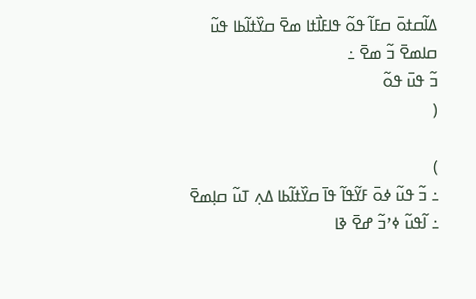ߡߊ߬ߛߙߋ߫ ߛߓߊ߬ ߟߋ߬ ߟߊߓߊ߯ߙߊ ߘߐ߫ ߛߌ߰ߙߊ߬ߕߊ ߟߎ߬ ߛߊߘߐ߫ ߏ߬ ߘߐ߫ ߸
ߏ߬ ߟߎ߫ ߟߋ߬
(

)
߸ ߏ߬ ߟߎ߬ ߦߋ߫ ߓߌ߬ߟߊ߬ ߟߊ߫ ߛߌ߰ߙߊ߬ߕߊ ߡߍ߲ ߠߎ߬ ߛߊ߲ߘߐ߫ ߸ ߊ߬ߟߎ߬ ߦߴߏ߬ ߝߐ߫ ߢߊ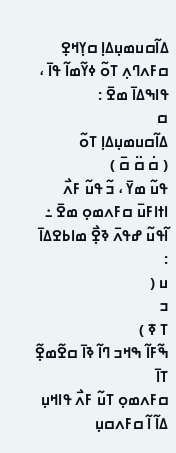ߡߊ߬ߛߎߘߎ߲ߡߊ߲ ߛߌ߲ߞߐ߲ ߛߓߍߣߍ߲ ߠߋ߬ ߦߌ߬ߘߊ߬ ߟߊ߫ ، ߟߊߒߡߊ߫ ߘߐ߫ :
ߛ
ߡߊ߬ߛߎߘߎ߲ߡߊ߲ ߠߋ߬
( ߛ߭ ߛ߳ ߛ߫ )
ߟߎ߬ ߘߌ߫ ، ߏ߬ ߟߎ߬ ߓߍ߯ ߊߙߊߓߎ߫ ߛߓߍߘߋ߲ ߘߐ߫ ߸ ߊ߬ߟߎ߬ ߝߟߍ߫ ߢߐ߲߯ ߘߊߕߐߡߊ߫ :
ߎ (
ߏ
ߠ ߧ )
ߒ߬ߓߊ߬ ߒߞߏ ߣߊ߬ ߢߊ߫ ߛߐ߬ߘߐ߲߬ ߠߊ߫
ߛߓߍߘߋ߲ ߠߎ߬ ߓߍ߯ ߟߊߞߎ߲ ߡߊ߬ ߊ߬ ߛߓߍߛߎ߲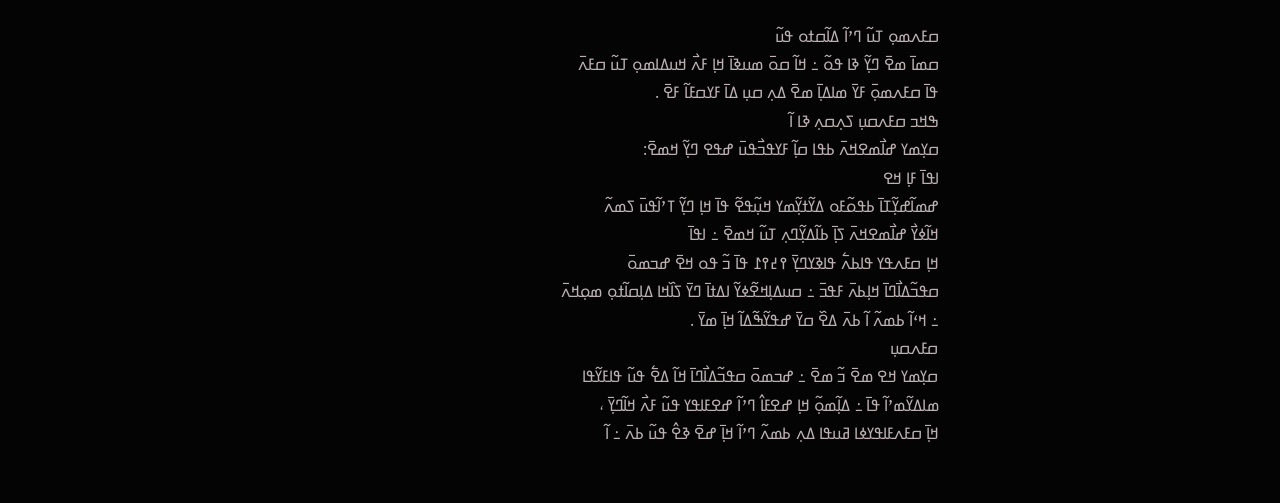ߛߓߍߘߋ߲ ߠߎ߬ ߣߴߊ߬ ߡߊ߬ߛߙߋ ߟߎ߬
ߛߘߊ߫ ߘߐ߫ ߣߌ߲߬ ߢߊ ߟߋ߬ ߸ ߞߊ߬ ߛߋ߫ ߘߎߢߊ߫ ߞߊ߲ ߓߍ߯ ߞߎߡߊߘߋ߲ ߠߎ߬ ߛߓߍ߫
ߟߊ߫ ߛߓߍߘߋ߲߫ ߓߌ߫ ߘߊߡߊ߲߫ ߘߐ߫ ߡߍ߲ ߛߎ߲ ߡߊ߫ ߓߌߛߓߊ߬ ߓߐ߫ .
ߒߞߏ ߛߓߍߛߎ߲ ߖߍ߲ߛߍ߲ ߢߊ ߊ߬
ߛߌ߲ߘߌ ߝߊ߯ߘߐߞߍ߫ ߕߟߊ ߛߊ߲߬ ߓߌߟߏ߯ߟߎ߫ ߝߟߐ ߣߌ߲߬ ߞߘߐ߫:
ߊߟߊ߫ ߓߊ߲ ߞߐ
ߝߘߊ߬ߝߌ߲߬ߠߊ߫ ߕߟߋ߬ߓߋ ߡߌ߬ߙߌ߲߬ߘߌ ߞߎ߲߬ߟߐ߬ ߟߊ߫ ߞߊ߲ ߣߌ߲߬ ߠߴߊ߬ߟߎ߫ ߖߘߍ߬
ߞߊ߬ߦߌ߯ ߝߊ߯ߘߐߞߍ߫ ߖߊ߲߫ ߕߊ߬ߡߌ߲߬ߣߍ߲ ߠߎ߬ ߞߘߐ߫ ߸ ߊߟߊ߫
ߞߊ߲ ߛߓߍߟߌ ߟߊߕߍ߱ ߟߊߢߌߣߌ߲߫ ߉߄߉߁ ߟߊ߫ ߏ߬ ߟߋ ߞߐ߫ ߝߏߘߋ߫
ߛߟߏ߬ߡߊ߯ߣߊ߫ ߞߊ߲ߕߍ߫ ߓߟߏ߫ ߸ ߛߎߡߊ߲ߞߐ߬ߦߌ߬ ߊߡߙߊ߫ ߣߌ߫ ߖߊ߰ߞߊ ߡߊ߲ߛߊ߬ߙߋ߲ ߘߋ߲ߞߍ߫
߸ ߞߵߊ߬ ߕߘߍ߬ ߊ߬ ߕߍ߫ ߡߐ߰ ߛߌ߫ ߝߟߌ߬ߒ߬ߡߊ߬ ߞߊ߲߫ ߘߌ߫ .
ߛߓߍߛߎ߲
ߛߌ߲ߘߌ ߞߐ ߘߐ߫ ߏ߬ ߘߐ߫ ߸ ߝߏߘߋ߫ ߛߟߏ߬ߡߊ߯ߣߊ߫ ߞߊ߬ ߡߐ߱ ߟߎ߬ ߟߊߓߌ߬ߟߊ
ߘߊߡߌ߬ߘߴߊ߬ ߟߊ߫ ߸ ߡߊ߲߬ߘߋ߲߬ ߞߊ߲ ߝߐߓߊ߮ ߣߴߊ߬ ߝߐߓߊߟߌ ߟߎ߬ ߓߍ߯ ߞߊ߬ߣߌ߲߫ ،
ߞߊ߲߫ ߛߓߍߓߊߟߌߦߊ ߥߎߟߊ ߡߍ߲ ߕߘߍ߬ ߣߴߊ߬ ߞߊ߲߫ ߝߐ߫ ߢߐ߮ ߟߎ߬ ߕߍ߫ ߸ ߊ߬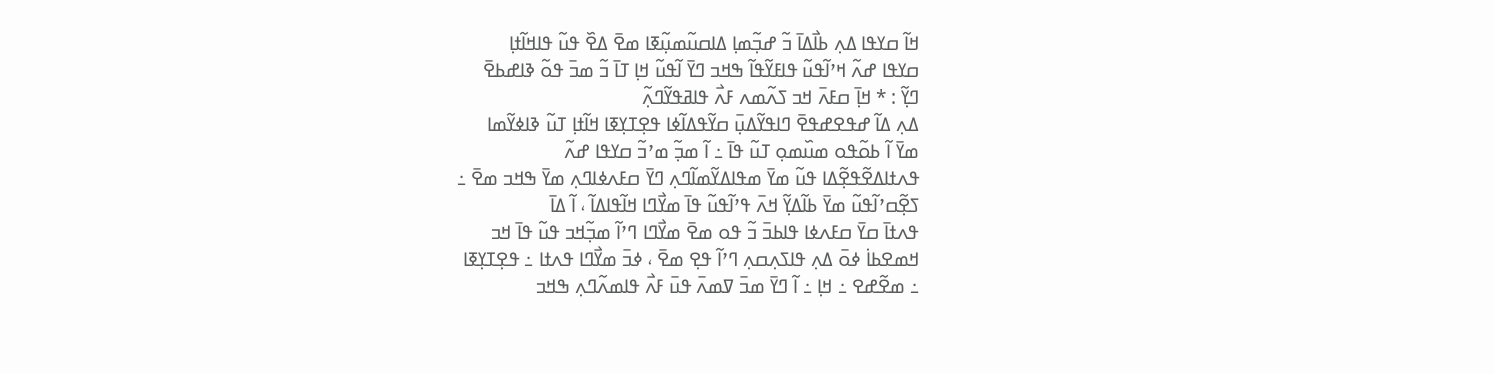ߞߊ߬ ߛߌߟߊ ߡߍ߲ ߕߊ߯ߡߊ߫ ߏ߬ ߝߏ߲߬ߘߊ߲ ߡߊߛߎ߬ߘߎ߲߬ߧߊ ߘߐ߫ ߡߐ߰ ߟߎ߬ ߟߊߞߊ߬ߙߊ߲
ߛߌߟߊ ߝߍ߬ ߞߴߊ߬ߟߎ߬ ߟߊߓߌ߬ߟߊ߬ ߒߞߏ ߣߌ߫ ߊ߬ߟߎ߬ ߞߊ߲ ߠߊ߫ ߏ߬ ߘߏ߫ ߟߋ߬ ߢߊߝߕߐ߫
ߣߌ߲߬ : * ߞߊ߲߫ ߛߓߍ߫ ߞߏ ߖߍ߬ߘߍ ߓߍ߯ ߟߊߥߟߌ߬ߣߍ߲߬
ߡߍ߲ ߡߊ߬ ߝߟߐߝߟߐ߫ ߣߊߟߌ߬ߡߎ߲߫ ߛߌ߬ߟߡߊ߬ߦߊ ߟߐ߲ߠߌ߲ߧߊ ߞߊ߬ߙߊ߲ ߠߎ߬ ߢߊߦߌ߬ߘߊ
ߘߌ߫ ߊ߬ ߕߋ߬ߟߋ ߘߎ߰ߘߋ߲ ߠߎ߬ ߟߊ߫ ߸ ߊ߬ ߘߏ߲߬ ߘߴߏ߬ ߛߌߟߊ ߝߍ߬
ߟߍߙߊߡߐ߬ߟߐ߲߬ߡߊ ߟߎ߬ ߘߌ߫ ߘߟߊߡߌ߬ߘߊ߬ߣߍ߲ ߣߌ߫ ߛߓߍߦߊߣߍ߲ ߘߌ߫ ߒߞߏ ߘߐ߫ ߸
ߖߐ߲߬ߛߴߊ߬ߟߎ߬ ߘߌ߫ ߕߊ߬ߡߌ߲߬ ߞߍ߫ ߟߴߊ߬ߟߎ߬ ߟߊ߫ ߘߌ߯ߣߊ ߞߊ߬ߟߊߡߊ߬ ، ߊ߬ ߡߊ߫
ߟߍߙߊ߫ ߛߌ߫ ߛߓߍߦߊ ߟߊߕߏ߫ ߏ߬ ߟߋ ߘߐ߫ ߘߌ߯ߣߊ ߣߴߊ߬ ߘߏ߲߬ߞߏ ߟߎ߬ ߟߊ߫ ߞߏ
ߞߘߐߕߊ߭ ߦߋ߫ ߡߍ߲ ߟߊߖߍ߲ߛߍ߲ ߣߴߊ߬ ߟߐ߲ ߘߐ߫ ، ߦߏ߫ ߘߌ߯ߣߊ ߟߍߙߊ ߸ ߟߐ߲ߠߌ߲ߧߊ
߸ ߘߐ߬ߝߐ ߸ ߞߊ߲ ߸ ߊ߬ ߣߌ߫ ߘߏ߫ ߜߘߍ߫ ߟߎ߫ ߓߍ߯ ߟߊߘߍ߬ߣߍ߲ ߒߞߏ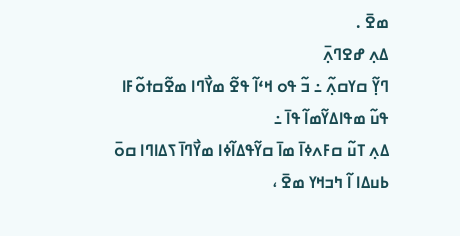ߘߐ߫ .
ߡߍ߲ ߝߐߣߍ߲߫
ߣߌ߲߬ ߛߌߛߍ߲߬ ߸ ߏ߬ ߟߋ ߞߵߊ߬ ߟߐ߬ ߘߌ߯ߣߊ ߘߐ߬ߛߙߋ߬ߓߊ ߟߎ߬ ߘߟߊߡߌ߬ߘߊ߬ ߟߊ߫ ߸
ߡߍ߲ ߠߎ߬ ߛߓߍߦߊ߫ ߘߊ߫ ߛߌ߬ߟߡߊ߬ߦߊ ߘߌ߯ߣߊ߫ ߖߡߊߣߊ ߛߋ߫ ߕߎߡߊ ߊ߬ ߤߏߞߌ ߘߐ߫ ،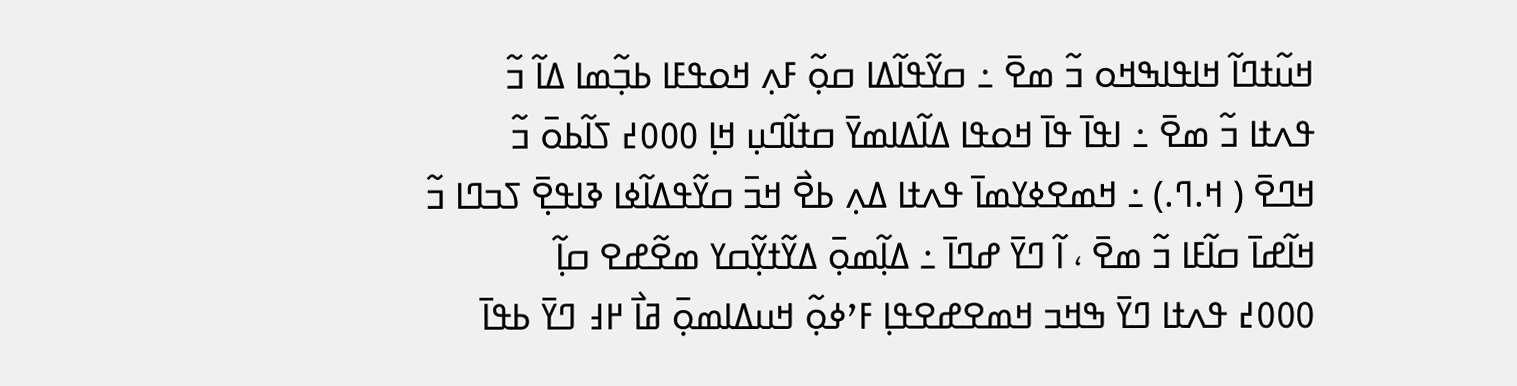ߞߎ߬ߙߣߊ߬ ߞߊߟߊߒߞߋ ߏ߬ ߘߐ߫ ߸ ߛߌ߬ߟߊ߬ߡߊ ߛߋ߲߬ ߓߍ߲ ߞߋߟߓߊ ߕߏ߲߬ߘߊ ߡߊ߬ ߏ߬
ߟߍߙߊ ߏ߬ ߘߐ߫ ߸ ߊߟߊ߫ ߟߊ߫ ߞߋߟߊ ߡߊ߬ߡߊߘߌ߫ ߛߙߊ߬ߣߎ߲ ߞߊ߲ ߀߀߀߄ ߖߊ߬ߕߋ߫ ߏ߬
ߞߣߐ߫ ( ߞ.ߣ.) ߸ ߞߘߐߦߌߘߊ߫ ߟߍߙߊ ߡߍ߲ ߕߐ߯ ߞߏ߫ ߛߌ߬ߟߡߊ߬ߦߊ ߢߊߟߐ߲߫ ߖߏߣߊ ߏ߬
ߞߊ߬ߝߊ߫ ߛߊ߬ߓߊ ߏ߬ ߘߐ߫ ، ߊ߬ ߣߌ߫ ߝߣߊ߫ ߸ ߡߊ߲߬ߘߋ߲߫ ߡߌ߬ߙߌ߲߬ߛߌ ߘߐ߬ߝߐ ߛߊ߲߬
߀߀߀߄ ߟߍߙߊ ߣߌ߫ ߒߞߏ ߞߘߐߝߐߟߊ߲ ߓߴߦߋ߲߬ ߞߎߡߊߘߋ߲߫ ߥߊ߯ ߂߃ ߣߌ߫ ߕߟߊ߫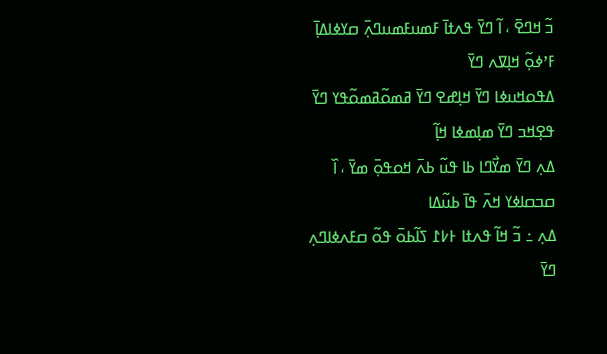ߏ߬ ߞߣߐ߫ ، ߊ߬ ߣߌ߫ ߟߍߙߊ߫ ߓߘߎߓߘߎߣߍ߲߫ ߛߌߦߊߡߊ߲߫ ߓߴߦߋ߲߬ ߞߊ߲ߜߍ ߣߌ߫
ߡߟߋߞߎߦߊ ߣߌ߫ ߞߊ߲ߝߐ ߣߌ߫ ߥߘߋ߬ߥߘߋ߬ߟߌ ߣߌ߫ ߟߐ߲ߞߏ ߣߌ߫ ߘߊ߲ߘߦߊ ߞߊ߲߬
ߡߍ߲ ߣߌ߫ ߘߌ߯ߣߊ ߕߊ ߟߎ߬ ߕߍ߫ ߞߋߟߋ߲߫ ߘߌ߫ ، ߊ߰ ߛߏߛߊߦߌ ߞߍ߫ ߟߊ߫ ߕߎ߬ߡߊ
ߡߍ߲ ߸ ߏ߬ ߞߊ߬ ߟߍߙߊ ߅߇߁ ߖߊ߬ߕߋ߫ ߟߋ߬ ߛߓߍߦߊߣߍ߲ ߣߌ߫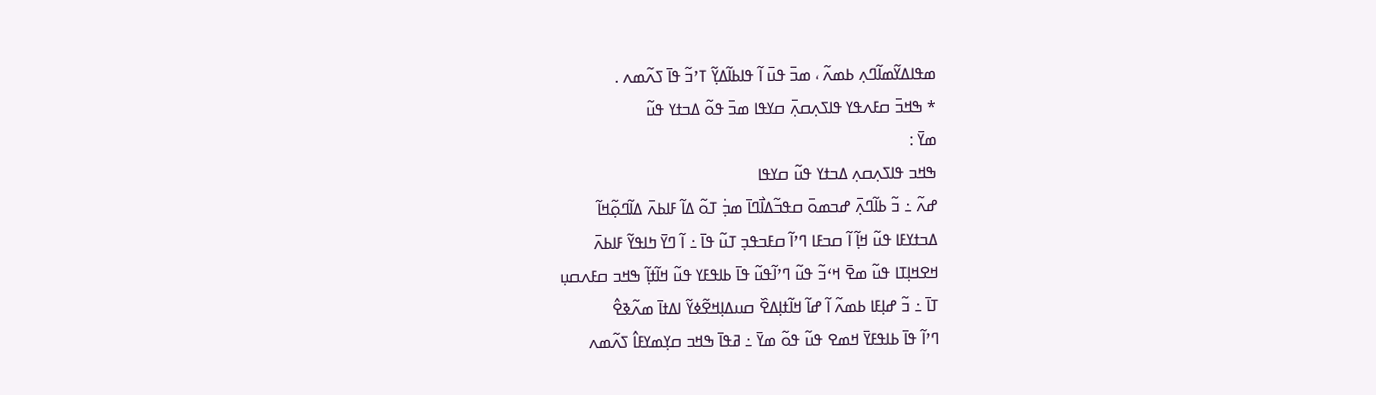ߘߟߊߡߌ߬ߘߊ߬ߣߍ߲ ߕߘߍ߬ ، ߘߏ߫ ߟߎ߫ ߊ߬ ߟߊߕߊ߬ߡߌ߲߬ ߠߴߏ߬ ߟߊ߫ ߖߍ߬ߘߍ .
* ߒߞߏ߫ ߛߓߍߟߌ ߟߊߖߍ߲ߛߍ߲߫ ߛߌߟߊ ߘߏ߫ ߟߋ߬ ߡߏߙߌ ߟߎ߬
ߘߌ߫ :
ߒߞߏ ߟߊߖߍ߲ߛߍ߲ ߡߏߙߌ ߟߎ߬ ߛߌߟߊ
ߝߍ߬ ߸ ߏ߬ ߕߊ߬ߣߍ߲߫ ߝߏߘߋ߫ ߛߟߏ߬ߡߊ߯ߣߊ߫ ߘߏ߲߭ ߠߋ߬ ߡߊ߬ ߓߊߕߍ߫ ߡߊ߬ߣߋ߲߬ߞߊ߬
ߡߏߙߌߓߊ ߟߎ߬ ߞߊ߲߬ ߊ߬ ߛߏߓߊ ߣߴߊ߬ ߛߓߏߟߏ߲ ߠߎ߬ ߟߊ߫ ߸ ߊ߬ ߣߌ߫ ߤߊߟߌ߬ ߓߊߕߍ߫
ߞߐߞߊ߲ߠߊ ߟߎ߬ ߘߐ߫ ߞߵߏ߬ ߟߎ߬ ߣߴߊ߬ߟߎ߬ ߟߊ߫ ߕߊߟߓߌ ߟߎ߬ ߞߊ߬ߙߊ߲߬ ߒߞߏ ߛߓߍߛߎ߲
ߠߊ߫ ߸ ߏ߬ ߝߊ߲ߓߊ ߕߘߍ߬ ߊ߬ ߝߊ߬ ߞߊ߬ߙߊ߲ߡߐ߰ ߛߎߡߊ߲ߞߐ߬ߦߌ߬ ߊߡߙߊ߫ ߘߍ߬ߢߐ߮
ߣߴߊ߬ ߟߊ߫ ߕߊߟߓߌ߫ ߞߘߐ ߟߎ߬ ߟߋ߬ ߘߌ߫ ߸ ߥߟߊ߫ ߒߞߏ ߛߌ߲ߘߌߓߊ߮ ߖߍ߬ߘߍ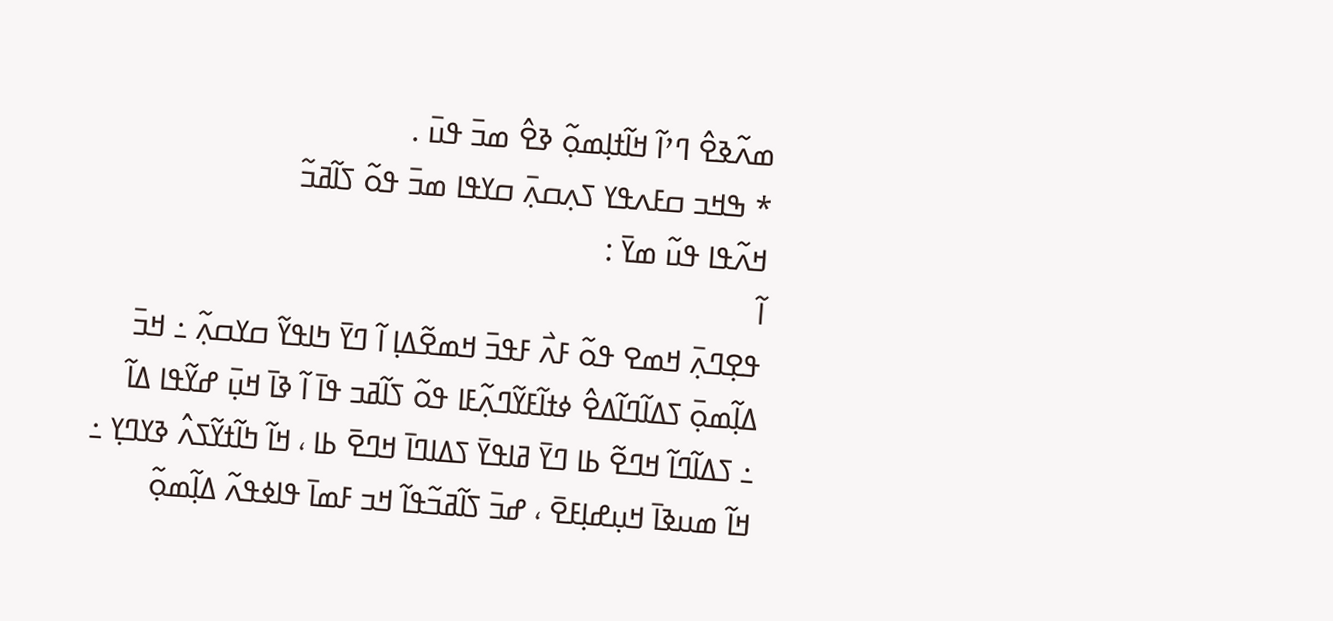ߘߍ߬ߢߐ߮ ߣߴߊ߬ ߞߊ߬ߙߊ߲ߘߋ߲߬ ߢߐ߮ ߘߏ߫ ߟߎ߫ .
* ߒߞߏ ߛߓߍߟߌ ߖߍ߲ߛߍ߲߫ ߛߌߟߊ ߘߏ߫ ߟߋ߬ ߖߊ߬ߥߏ߬
ߞߍ߬ߟߊ ߟߎ߬ ߘߌ߫ :
ߊ߬
ߟߐ߲ߣߍ߲߫ ߞߘߐ ߟߋ߬ ߓߍ߯ ߓߟߏ߫ ߞߘߐ߬ߡߊ߲ ߊ߬ ߣߌ߫ ߤߊߟߌ߬ ߛߌߛߍ߲߬ ߸ ߞߏ߫
ߡߊ߲߬ߘߋ߲߫ ߖߡߊ߬ߣߊ߬ߡߐ߮ ߦߙߊ߬ߓߌ߬ߣߍ߲߬ߓߊ ߟߋ߬ ߖߊ߬ߥߏ ߟߊ߫ ߊ߬ ߢߊ߫ ߞߎ߲߫ ߝߌ߬ߟߊ ߡߊ߬
߸ ߖߡߊ߬ߣߊ߬ ߞߣߐ߬ ߕߊ ߣߌ߫ ߥߊߟߌ߫ ߖߡߊߣߊ߫ ߞߣߐ߫ ߕߊ ، ߞߊ߬ ߤߊ߬ߙߌ߬ߖߍ߮ ߢߌߣߌ߲ ߸
ߞߊ߬ ߘߎߢߊ߫ ߞߎ߲ߝߊ߲ߓߐ߫ ، ߝߏ߫ ߖߊ߬ߥߏ߬ߟߊ߬ ߞߏ ߓߘߊ߫ ߟߊߦߟߍ߬ ߡߊ߲߬ߘߋ߲߬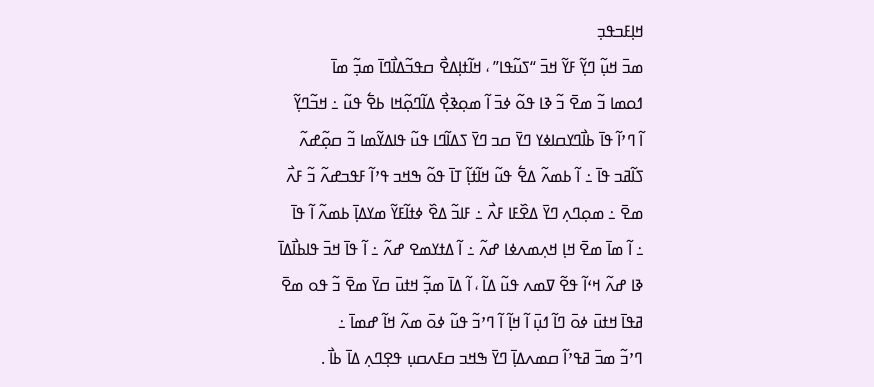ߞߊ߲ߓߏߟߏ߲
ߘߏ߫ ߞߎ߲߬ ߣߌ߲߬ ߓߌ߬ ߞߏ߫ “ߖߎ߬ߟߊ” ، ߞߊ߬ߙߊ߲ߡߐ߯ ߛߟߏ߬ߡߊ߯ߣߊ߫ ߘߏ߲߬ ߘߊ߫
ߗߋߘߊ ߏ߬ ߘߐ߫ ߏ߬ ߢߊ ߟߋ߬ ߦߏ߫ ߊ߬ ߘߋ߲ߢߐ߲߯ ߡߊ߬ߣߋ߲߬ߞߊ ߕߐ߱ ߟߎ߬ ߸ ߞߏ߬ߣߌ߲߬
ߊ߬ ߣߴߊ߬ ߟߊ߫ ߕߊ߯ߣߌߛߊߦߌ ߣߌ߫ ߛߏ ߣߌ߫ ߖߡߊ߬ߣߊ ߟߎ߬ ߟߊߡߌ߬ߘߊ ߏ߬ ߛߋ߲߬ߝߍ߬
ߖߊ߬ߥߏ ߟߊ߫ ߸ ߊ߬ ߕߘߍ߬ ߡߐ߱ ߟߎ߬ ߞߊ߬ߙߊ߲߬ ߠߊ߫ ߟߋ߬ ߒߞߏ ߟߴߊ߬ ߓߟߏߝߍ߬ ߏ߬ ߓߍ߯
ߘߐ߫ ߸ ߘߋ߲ߣߍ߲ ߣߌ߫ ߡߐ߰ߓߊ ߓߍ߯ ߸ ߓߊߏ߬ ߡߐ߰ ߦߙߊ߬ߓߌ߬ ߘߌߡߊ߲߫ ߕߘߍ߬ ߊ߬ ߟߊ߫
߸ ߊ߬ ߘߊ߫ ߘߐ߫ ߞߊ߲ ߞߍ߲ߘߍߦߊ ߝߍ߬ ߸ ߊ߬ ߡߙߌߘߐ ߝߍ߬ ߸ ߊ߬ ߟߊ߫ ߞߏ߫ ߟߊߕߊ߯ߡߊ߫
ߢߊ ߝߍ߬ ߞߵߊ߬ ߟߐ߬ ߜߘߍ ߟߎ߬ ߡߊ߬ ، ߊ߬ ߡߊ߫ ߘߏ߲߬ ߞߙߎ߫ ߛߌ߫ ߘߐ߫ ߏ߬ ߟߋ ߘߐ߫
ߥߟߊ߫ ߞߙߎ߫ ߦߋ߫ ߣߊ߬ ߗߎ߲߫ ߊ߬ ߞߊ߲߬ ߊ߬ ߣߴߏ߬ ߟߎ߬ ߦߋ߫ ߘߍ߬ ߞߊ߬ ߝߘߊ߫ ߸
ߣߴߏ߬ ߘߏ߫ ߥߟߴߊ߬ ߛߘߍߡߊ߲߫ ߣߌ߫ ߒߞߏ ߛߓߍߛߎ߲ ߟߐ߲ߣߍ߲ ߡߊ߫ ߕߊ߯ .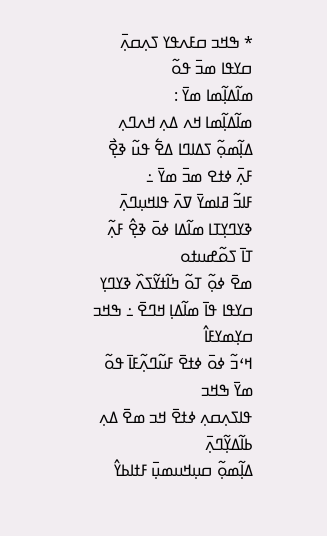* ߒߞߏ ߛߓߍߟߌ ߖߍ߲ߛߍ߲߫ ߛߌߟߊ ߘߏ߫ ߟߋ߬
ߘߊ߬ߡߊ߲߬ߘߊ ߘߌ߫ :
ߘߊ߬ߡߊ߲߬ߘߊ ߞߍ ߡߍ߲ ߞߍߣߍ߲ ߡߊ߲߬ߘߋ߲߬ ߖߡߊߣߊ ߡߐ߱ ߟߎ߬ ߢߐ߲߯ ߓߍ߲߫ ߦߙߐ ߘߏ߫ ߘߌ߫ ߸
ߓߊߏ߬ ߥߊߘߌ߫ ߜߍ߫ ߟߊߞߎ߲ߣߍ߲߫ ߢߌߣߌ߲ߠߊ ߘߊ߬ߡߊ ߦߋ߫ ߢߐ߲߮ ߓߍ߲߬ ߠߊ߫ ߖߋ߬ߝߎߙߋ
ߘߐ߫ ߦߋ߲߬ ߠߋ߬ ߤߊ߬ߙߌ߬ߖߍ߰ ߢߌߣߌ߲ ߛߌߟߊ ߟߊ߫ ߘߊ߬ߡߊ߲ ߞߣߐ߫ ߸ ߒߞߏ ߛߌ߲ߘߌߓߊ߮
ߞߵߏ߬ ߦߋ߫ ߦߙߐ߫ ߓߎ߬ߣߍ߲߬ߓߊ߫ ߟߋ߬ ߘߌ߫ ߒߞߏ
ߟߊߖߍ߲ߛߍ߲ ߦߙߐ߫ ߞߏ ߘߐ߫ ߡߍ߲ ߕߊ߬ߡߌ߲߬ߣߍ߲߫
ߡߊ߲߬ߘߋ߲߬ ߛߎ߲ߞߎߘߎ߲߫ ߓߙߊߕߌ߮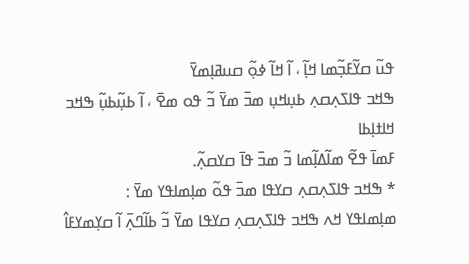ߟߎ߬ ߛߌ߬ߓߏ߲߬ߘߊ ߞߊ߲߬ ، ߊ߬ ߞߊ߬ ߦߋ߲߬ ߛߎߥߊ߲ߘߌ߫
ߒߞߏ ߟߊߖߍ߲ߛߍ߲ ߕߎ߲ߞߎ߲ ߘߏ߫ ߘߌ߫ ߏ߬ ߟߋ ߘߐ߫ ، ߊ߬ ߕߎ߲߬ߕߎ߲߬ ߒߞߏ ߞߊߙߊ߲ߕߊ
ߓߘߊ߫ ߟߐ߬ ߘߊ߬ߡߊ߲߬ߘߊ ߏ߬ ߘߏ߫ ߟߊ߫ ߛߌߛߍ߲߬.
* ߒߞߏ ߟߊߖߍ߲ߛߍ߲ ߛߌߟߊ ߘߏ߫ ߟߋ߬ ߘߊ߲ߘߊߟߌ ߘߌ߫ :
ߘߊ߲ߘߊߟߌ ߞߍ ߒߞߏ ߟߊߖߍ߲ߛߍ߲ ߛߌߟߊ ߘߌ߫ ߏ߬ ߕߊ߬ߣߍ߲߫ ߊ߬ ߛߌ߲ߘߌߓߊ߮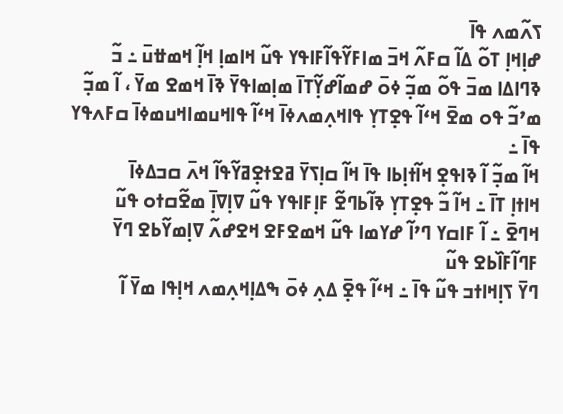ߖߍ߬ߘߍ ߟߊ߫
ߝߊ߲ߞߊ߲ ߠߋ߬ ߡߊ߬ ߛߓߍ߬ ߞߏ߫ ߘߊߓߌ߬ߟߊ߬ߓߊߟߌ ߟߎ߬ ߞߊߘߊ߲ ߞߊ߲߬ ߞߘߚߎ߫ ߸ ߏ߬
ߢߣߊߡߊ ߘߏ߫ ߟߋ߬ ߘߏ߲߬ ߦߋ߫ ߝߘߊ߬ߝߌ߲߬ߠߊ߫ ߘߊ߲ߘߊߟߌ߫ ߢߊ߫ ߞߘߐ ߘߌ߫ ، ߊ߬ ߘߏ߲߬
ߘߴߏ߬ ߟߋ ߘߐ߫ ߞߵߊ߬ ߟߐ߲ߠߌ߲ ߟߊߞߍ߲ߘߍߦߊ߫ ߞߵߊ߬ ߟߊߞߎߘߊߞߎߘߦߊ߫ ߛߓߍߟߌ ߟߊ߫ ߸
ߞߊ߬ ߘߏ߲߬ ߊ߬ ߢߊߟߐ߲ ߞߊ߬ߙߊ߲ߕߊ ߟߊ߫ ߞߊ߬ ߛߊ߲ߖߌ߫ ߥߐߙߐ߲ߥߌ߬ߟߊ߬ ߞߍ߫ ߛߏߡߦߊ߫
ߞߊߙߊ߲ ߠߊ߫ ߸ ߞߊ߬ ߏ߬ ߟߐ߲ߠߌ߲ ߢߊ߬ߕߣߐ߬ ߓߊ߲ߓߊߟߌ ߟߎ߬ ߜߊ߲ߜߊ߲߫ ߘߐ߬ߛߙߋ ߟߎ߬
ߞߣߐ߫ ߸ ߊ߬ ߓߊߛߌ ߣߴߊ߬ ߝߌߘߊ ߟߎ߬ ߞߘߐߓߐ ߞߐߝߍ߬ ߜߊ߲ߘߌ߬ߕߐ ߣߌ߫ ߓߣߊ߬ߓߊ߰ߕߐ ߟߎ߬
ߣߌ߫ ߖߊ߲ߞߊߙߏ ߟߎ߬ ߟߊ߫ ߸ ߞߵߊ߬ ߟߐ߲߫ ߡߍ߲ ߦߋ߫ ߒߡߊ߲ߞߍ߲ߘߍ ߞߊ߲ߟߊ ߘߌ߫ ߊ߬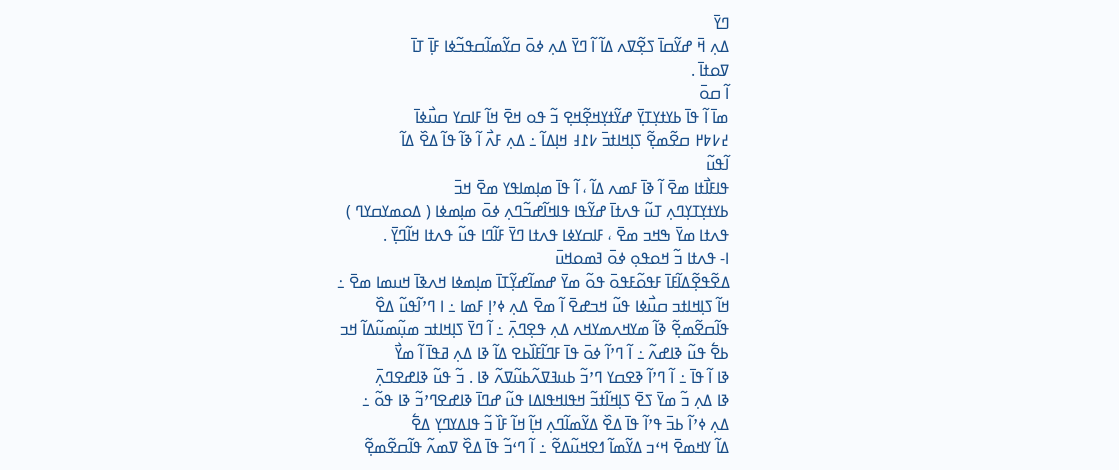ߣߌ߫
ߡߍ߲ ߞ߫ ߝߌ߬ߛߊ߫ ߖߐ߲߬ߜߍ ߡߊ߬ ߊ߬ ߣߌ߫ ߡߍ߲ ߦߋ߫ ߛߌ߬ߘߊ߬ߛߟߏ߬ߦߊ ߓߊ߲߫ ߠߊ߫
ߜߋߙߊ߫ .
ߊ߬ ߛߋ߫
ߘߊ߫ ߊ߬ ߟߊ߫ ߕߌߙߌ߲ߠߌ߲߫ ߝߌ߬ߙߌ߲ߞߐ߲߬ߞߐ߲ ߏ߬ ߟߋ ߞߐ߫ ߞߊ߬ ߓߊߛߌ ߛߎ߯ߦߊ߫
߄߇߈߂ ߛߐ߬ߘߐ߲߬ ߖߊ߲ߞߊߙߏ߫ ߇߁߃ ߞߊ߲ߡߊ߬ ߸ ߡߍ߲ ߓߍ߯ ߊ߬ ߢߊ߬ ߟߊ߬ ߡߐ߰ ߡߊ߬
ߊ߬ߟߎ߬
ߟߊߓߊ߯ߙߊ ߘߐ߫ ߊ߬ ߢߊ߫ ߓߘߍ ߡߊ߬ ، ߊ߬ ߟߊ߫ ߘߊ߲ߘߊߟߌ ߘߐ߫ ߞߏ߫
ߕߌߙߌ߲ߠߌ߲ߣߍ߲ ߠߎ߬ ߟߍߙߊ߫ ߝߌ߬ߟߊ ߟߊߞߊ߬ߝߏ߬ߣߍ߲ ߦߋ߫ ߘߊ߲ߘߦߊ ( ߡߋߘߌߛߌߣ )
ߟߍߙߊ ߘߌ߫ ߒߞߏ ߘߐ߫ ، ߓߊߛߌߦߊ ߟߍߙߊ ߣߌ߫ ߓߊ߬ߣߊ ߟߎ߬ ߟߍߙߊ ߞߊ߬ߣߌ߲߫ .
ߊ- ߟߍߙߊ ߏ߬ ߞߋߟߋ߲ ߦߋ߫ ߔߘߋߞߎ߫
ߡߐ߬ߟߐ߲߬ߡߊ߬ߓߊ߫ ߓߟߋ߬ߓߟߋ߫ ߟߋ߬ ߘߌ߫ ߝߘߊ߬ߝߌ߲߬ߠߊ߫ ߘߊ߲ߘߦߊ ߞߍߢߊ߫ ߞߎߘߊ ߘߐ߫ ߸
ߞߊ߬ ߖߊ߲ߞߊߙߏ ߛߎ߯ߦߊ ߟߎ߬ ߞߏߝߐ߫ ߊ߬ ߘߐ߫ ߡߍ߲ ߦߴߊ߲ ߓߘߊ ߸ ߊ ߣߴߊ߬ߟߎ߬ ߡߐ߰
ߟߊ߬ߛߐ߬ߘߐ߲߬ ߢߊ߬ ߘߌߞߍߘߌߞߍ ߡߍ߲ ߟߐ߲ߣߍ߲߫ ߸ ߊ߬ ߣߌ߫ ߖߊ߲ߞߊߙߏ ߘߎ߲߬ߘߎ߬ߡߊ߬ ߞߏ
ߕߐ߱ ߟߎ߬ ߢߊߝߍ߬ ߸ ߊ߬ ߣߴߊ߬ ߦߋ߫ ߟߊ߫ ߓߣߊ߬ߓߊ߰ߕߐ ߡߊ߬ ߢߊ ߡߍ߲ ߥߟߊ߫ ߊ߬ ߘߌ߯
ߢߊ ߊ߬ ߟߊ߫ ߸ ߊ߬ ߣߴߊ߬ ߢߐߛߌ ߣߴߏ߬ ߕߎߔߜߍ߬ߕߎ߬ߜߍ߬ ߢߊ . ߏ߬ ߟߎ߬ ߢߊߝߐߣߍ߲߫
ߢߊ ߡߍ߲ ߏ߬ ߘߌ߫ ߖߐ߫ ߖߊ߲ߞߊ߬ߙߏ߬ ߞߟߊߞߟߊߡߊ ߟߎ߬ ߝߣߊ߫ ߢߊߝߐߣߴߏ߬ ߢߊ ߟߋ߬ ߸
ߡߍ߲ ߦߴߊ߬ ߕߏ߫ ߟߴߊ߬ ߟߊ߫ ߡߐ߰ ߡߌ߬ߘߊ߬ߣߍ߲ ߞߊ߲߬ ߞߊ߬ ߓߊ߰ ߏ߬ ߟߊߡߌߣߌ߲ ߡߐ߱
ߡߊ߬ ߌߞߘߐ߫ ߞߵߏ ߡߌ߬ߘߊ߬ ߗߐߞߎ߬ߡߐ߬ ߸ ߊ߬ ߣߵߏ߬ ߟߊ߫ ߡߐ߰ ߜߘߍ߬ ߟߊ߬ߛߐ߬ߘߐ߲߬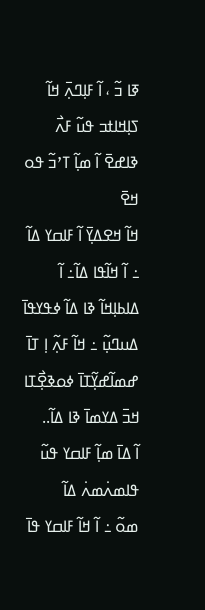ߧߊ ߏ߬ ، ߊ߬ ߓߊ߲ߣߍ߲߫ ߞߊ߬ ߖߊ߲ߞߊߙߏ ߟߎ߬ ߓߍ߯ ߢߊߝߐ߫ ߊ߬ ߘߊ߲߬ ߠߴߏ߬ ߟߋ ߞߐ߫
ߞߊ߬ ߞߐߡߌ߲߫ ߊ߬ ߓߊߛߌ ߡߊ߬ ߸ ߊ߬ ߞߊ߬ߟߊ ߡߊ߬߸ ߊ߬ ߡߊߕߊ߲ߞߊ߬ ߢߊ ߡߊ߬ ߦߟߌߟߊ߫
ߡߎߣߎ߲߬ ߸ ߞߊ߬ ߓߍ߲߬ ߊ߲ ߠߊ߫ ߝߘߊ߬ߝߌ߲߬ߠߊ߫ ߦߋߢߐ߲߯ߠߊ ߞߏ߫ ߡߌߘߊ߫ ߢߊ ߡߊ߬..
ߊ߬ ߡߊ߫ ߘߊ߲߬ ߓߊߛߌ ߟߎ߬ ߟߊߘߍ߭ߘߍ߭ ߡߊ߬
ߘߋ߬ ߸ ߊ߬ ߞߊ߬ ߓߊߛߌ ߟߊ߫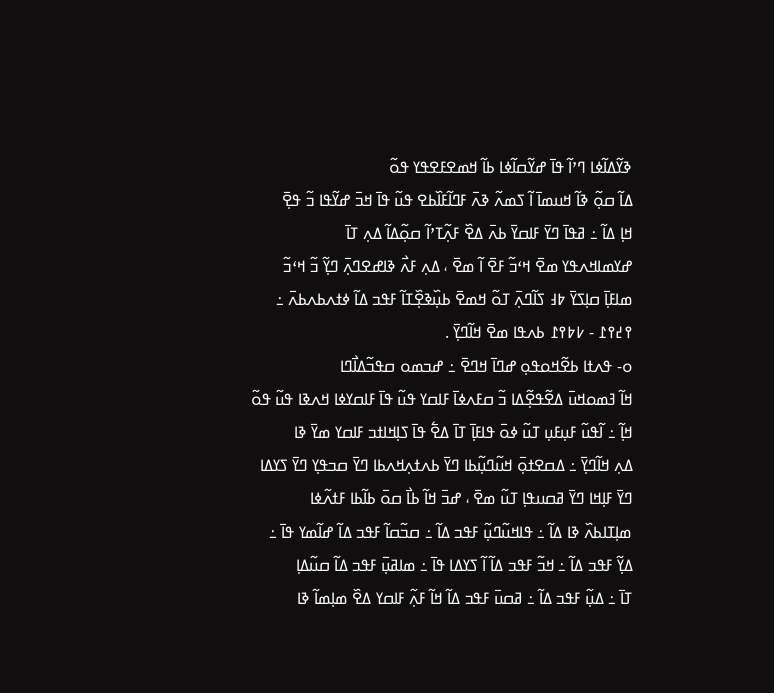ߢߌ߬ߡߊ߬ߦߊ ߣߴߊ߬ ߟߊ߫ ߝߌ߬ߛߊ߬ߦߊ ߕߊ߬ ߞߘߐߓߐߟߌ ߟߋ߬
ߡߊ߬ ߛߋ߲߬ ߢߊ߬ ߞߎߘߊ߫ ߊ߬ ߖߘߍ߬ ߢߍ߫ ߓߣߊ߬ߓߊ߰ߕߐ ߟߎ߬ ߟߊ߫ ߞߏ߫ ߝߌ߬ߟߊ ߏ߬ ߟߐ߲߫
ߞߊ߲ ߡߊ߬ ߸ ߥߟߊ߫ ߣߌ߫ ߓߊߛߌ߫ ߕߍ߫ ߡߐ߰ ߓߍ߲߬ߠߴߊ߬ ߛߋ߲߬ߡߊ߬ ߡߍ߲ ߠߊ߫
ߝߌߘߊߞߍߟߌ ߘߐ߫ ߞߵߏ߬ ߓߐ߫ ߊ߬ ߘߐ߫ ، ߡߍ߲ ߓߍ߯ ߢߊߝߐߣߍ߲߫ ߣߌ߲߬ ߏ߬ ߞߵߏ߬
ߘߊߓߊ߲߫ ߛߊ߲ߖߌ߫ ߈߃ ߖߊ߬ߣߍ߲߫ ߠߋ߬ ߞߘߐ߫ ߕߎ߲߰ߢߐ߲߰ߠߊ߬ ߓߟߏ ߡߊ߬ ߦߙߍߕߍߕߍ߫ ߸
߉߄߉߁ - ߇߈߉߁ ߕߍߟߊ ߘߐ߫ ߞߊ߬ߣߌ߲߫ .
ߋ- ߟߍߙߊ ߕߐ߬ߞߋߟߋ߲ ߝߣߊ߫ ߞߣߐ߫ ߸ ߝߏߘߋ ߛߟߏ߬ߡߊ߯ߣߊ
ߞߊ߬ ߔߘߋߞߎ߫ ߡߐ߬ߟߐ߲߬ߡߊ ߏ߬ ߛߓߍߦߊ߫ ߓߊߛߌ ߟߎ߬ ߟߊ߫ ߓߊߛߌߦߊ ߞߍߢߊ ߟߎ߬ ߟߋ߬
ߞߊ߲߬ ߸ ߊ߬ߟߎ߬ ߓߎ߲ߓߎ߲ ߠߎ߬ ߦߋ߫ ߟߊߓߊ߲߫ ߠߊ߫ ߡߐ߱ ߟߊ߫ ߖߊ߲ߞߊߙߏ ߓߊߛߌ ߘߌ߫ ߢߊ
ߡߍ߲ ߞߊ߬ߣߌ߲߫ ߸ ߡߛߐߙߋ߲߫ ߞߎ߬ߣߎ߲߬ߕߊ ߣߌ߫ ߕߍߙߍ߲ߞߍߕߊ ߣߌ߫ ߛߏߟߌ߲ ߣߌ߫ ߖߌߡߊ
ߣߌ߫ ߓߊ߲ߞߊ ߣߌ߫ ߥߛߎߟߊ߲ ߠߎ߬ ߘߐ߫ ، ߝߏ߫ ߞߊ߬ ߕߊ߯ ߛߋ߫ ߕߊ߬ߕߊ ߓߙߍ߬ߦߊ
ߘߊ߲ߠߊߕߍ߰ ߢߊ ߡߊ߬ ߸ ߟߊߞߎ߬ߣߎ߲߬ ߓߟߏ ߡߊ߬ ߸ ߛߏ߬ߛߊ߬ ߓߟߏ ߡߊ߬ ߝߊ߬ߘߌ ߟߊ߫ ߸
ߡߌ߲߬ ߓߟߏ ߡߊ߬ ߸ ߞߏ߬ ߓߟߏ ߡߊ߬ ߊ߬ ߖߌߡߊ ߟߊ߫ ߸ ߘߊߥߎ߲߫ ߓߟߏ ߡߊ߬ ߛߎ߬ߡߊ߲
ߠߊ߫ ߸ ߡߎ߲߬ ߓߟߏ ߡߊ߬ ߸ ߥߛߎ߫ ߓߟߏ ߡߊ߬ ߞߊ߬ ߓߍ߲߬ ߓߊߛߌ ߡߐ߰ ߘߊ߲ߘߊ߬ ߢߊ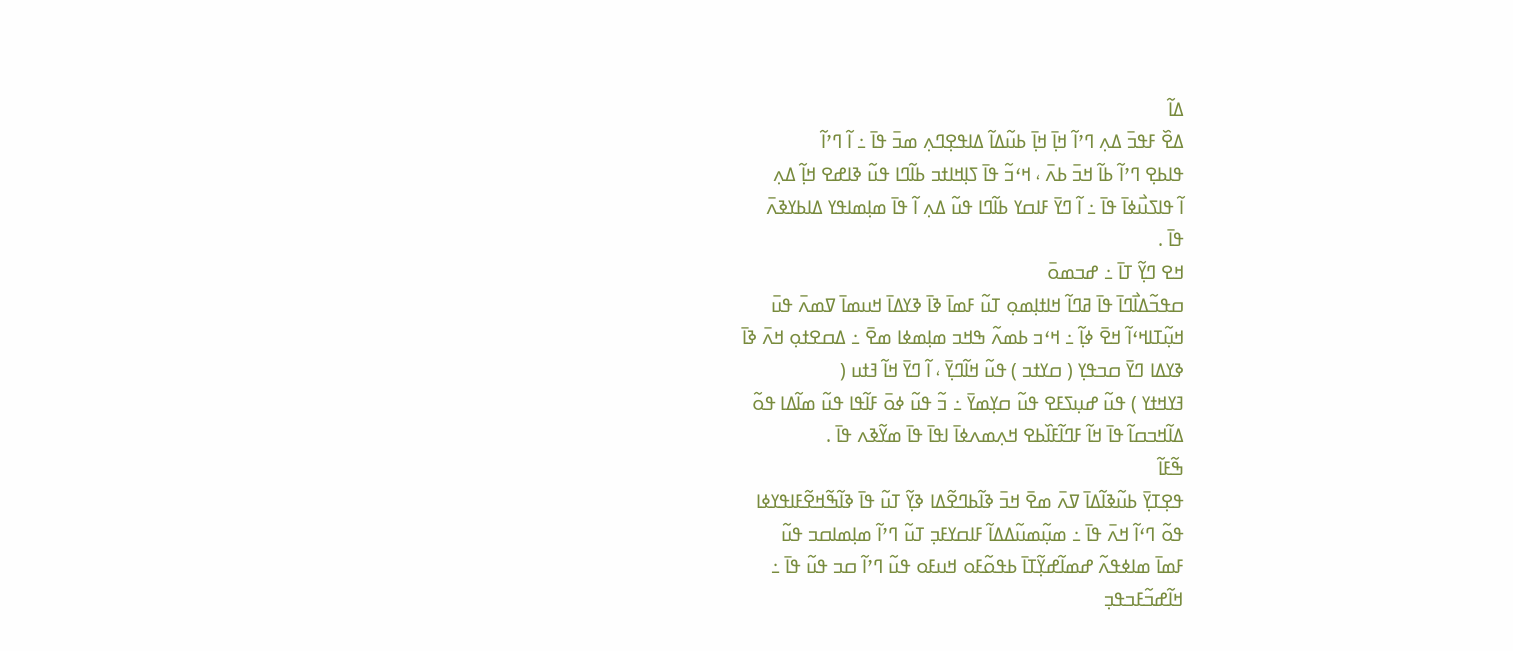ߡߊ߬
ߡߐ߰ ߓߟߏ߫ ߡߍ߲ ߣߴߊ߬ ߞߊ߲߫ ߞߊ߲߫ ߕߎ߬ߡߊ߬ ߡߊߟߐ߲ߣߍ߲ ߘߏ߫ ߟߊ߫ ߸ ߊ߬ ߣߴߊ߬
ߟߊߕߐ߲ ߣߴߊ߬ ߕߊ߬ ߞߏ߫ ߕߍ߫ ، ߞߵߏ߬ ߟߊ߫ ߖߊ߲ߞߊߙߏ ߕߊ߬ߣߊ ߟߎ߬ ߢߊߝߐ ߞߊ߲߬ ߡߍ߲
ߊ߬ ߟߊߖߎ߯ߦߊ߫ ߟߊ߫ ߸ ߊ߬ ߣߌ߫ ߓߊߛߌ ߕߊ߬ߣߊ ߟߎ߬ ߡߍ߲ ߊ߬ ߟߊ߫ ߘߊ߲ߘߊߟߌ ߡߊߕߌߢߍ߫
ߟߊ߫ .
ߞߐ ߣߌ߲߬ ߠߊ߫ ߸ ߝߏߘߋ߫
ߛߟߏ߬ߡߊ߯ߣߊ߫ ߟߊ߫ ߥߣߊ߬ ߞߊߙߊ߲ߘߋ߲ ߠߎ߬ ߓߘߊ߫ ߢߊ߫ ߢߌߡߊ߫ ߞߎߘߊ߫ ߜߘߍ߫ ߟߎ߫
ߞߎ߲߬ߠߊߞߵߊ߬ ߞߐ߫ ߦߊ߲߬ ߸ ߞߵߏ ߕߘߍ߬ ߒߞߏ ߘߊ߲ߘߦߊ ߘߐ߫ ߸ ߡߛߐߙߋ߲ ߞߍ߫ ߢߊ߫
ߢߌߡߊ ߣߌ߫ ߛߏߟߌ߲ ( ߛߌߙߏ ) ߟߎ߬ ߞߊ߬ߣߌ߲߫ ، ߊ߬ ߣߌ߫ ߞߊ߬ ߔߙߎ (
ߔߌߞߙߌ ) ߟߎ߬ ߝߎ߲ߖߓߐ ߟߎ߬ ߛߌ߲ߘߌ߫ ߸ ߏ߬ ߟߎ߬ ߦߋ߫ ߓߊ߬ߟߊ ߟߎ߬ ߘߊ߬ߡߊ ߟߋ߬
ߡߊ߬ߞߏߛߊ߬ ߟߊ߫ ߞߊ߬ ߓߣߊ߬ߓߊ߰ߕߐ ߞߍ߲ߘߍߦߊ߫ ߊߟߊ߫ ߟߊ߫ ߘߌ߬ߢߍ ߟߊ߫ .
ߒ߬ߓߊ߬
ߟߐ߲ߠߌ߲߫ ߕߎ߬ߢߊ߬ߡߊ߫ ߜߍ߫ ߘߐ߫ ߞߏ߫ ߢߊ߬ߕߣߐ߬ߡߊ ߢߌ߲߬ ߠߎ߬ ߟߊ߫ ߢߊ߬ߒ߬ߞߐ߬ߓߊߟߌߦߊ
ߟߋ߬ ߣߵߊ߬ ߞߍ߫ ߟߊ߫ ߸ ߘߎ߲߬ߘߎ߬ߡߡߊ߬ ߓߊߛߌߓߏ߲ ߠߎ߬ ߣߴߊ߬ ߘߊ߲ߘߊߛߏ ߟߎ߬
ߓߘߊ߫ ߘߊߦߟߍ߬ ߝߘߊ߬ߝߌ߲߬ߠߊ߫ ߕߟߋ߬ߓߋ ߞߎߓߋ ߟߎ߬ ߣߴߊ߬ ߛߏ ߟߎ߬ ߟߊ߫ ߸
ߞߊ߬ߝߏ߬ߓߏߟߏ߲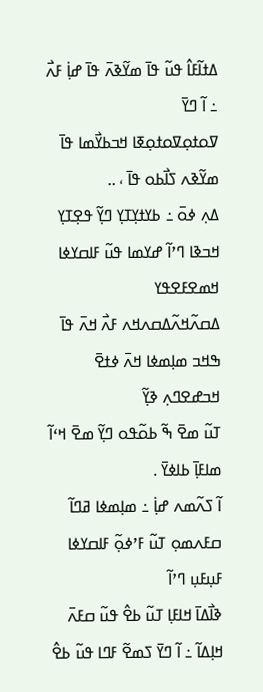ߡߙߊ߬ߓߊ߮ ߟߎ߬ ߟߊ߫ ߘߌ߬ߢߍ߫ ߟߊ߫ ߝߊ߲߭ ߓߍ߯ ߸ ߊ߬ ߣߌ߫
ߜߋߙߋ߲ߜߋߙߋ߲ߧߊ ߞߏߕߌ߯ߘߊ ߟߊ߫ ߘߌ߬ߢߍ ߖߊ߯ߕߋ ߟߊ߫ ، ..
ߡߍ߲ ߦߋ߫ ߸ ߕߌߙߌ߲ߠߌ߲ ߣߌ߲߬ ߟߐ߲ߠߌ߲ ߞߏߢߊ ߣߴߊ߬ ߝߌߘߊ ߟߎ߬ ߓߊߛߌߦߊ ߞߘߐߓߐߟߌ
ߡߛߍ߬ߞߍ߬ߡߛߍߞߍ ߓߍ߯ ߞߍ߫ ߟߊ߫ ߒߞߏ ߘߊ߲ߘߦߊ ߞߍ߫ ߦߙߐ߫ ߞߏߝߐߣߍ߲ ߢߌ߲߬
ߠߎ߬ ߘߐ߫ ߒ߬ ߕߋ߬ߟߋ ߣߌ߲߬ ߘߐ߫ ߞߵߊ߬ ߘߊߓߊ߲߫ ߕߊߦߌ߫ .
ߊ߬ ߖߍ߬ߘߍ ߝߊ߲߭ ߸ ߘߊ߲ߘߦߊ ߥߣߊ߬ ߛߓߍߘߋ߲ ߠߎ߬ ߓߴߦߋ߲߬ ߓߊߛߌߦߊ ߓߎ߲ߓߎ߲ ߣߴߊ߬
ߢߊ߯ߡߊ߫ ߞߊߓߊ߲ ߠߎ߬ ߕߐ߮ ߟߎ߬ ߛߓߍ߫ ߞߊ߲ߡߊ߬ ߸ ߊ߬ ߣߌ߫ ߖߘߐ߬ ߓߣߊ ߟߎ߬ ߕߐ߮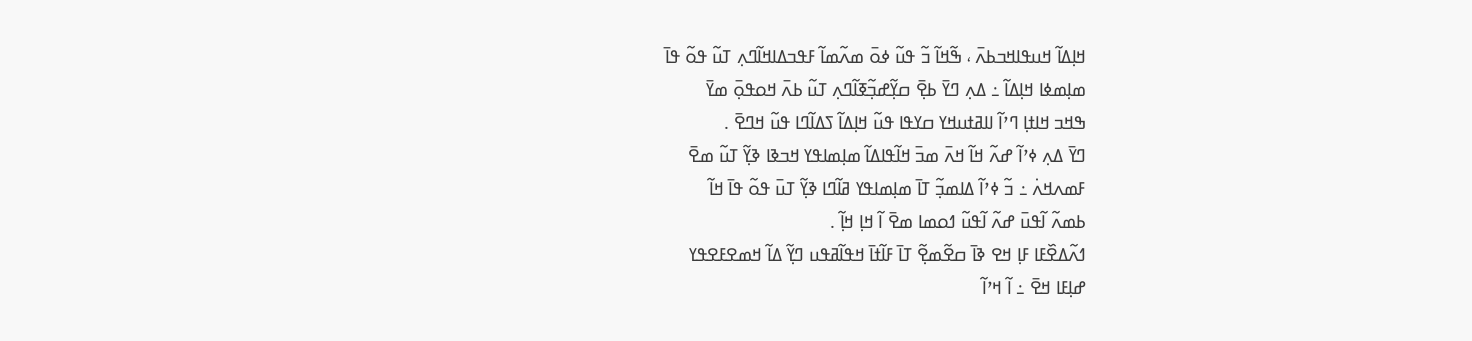ߞߊ߲ߡߊ߬ ߞߎߟߊߞߏߕߍ߫ ، ߒ߬ߞߊ߬ ߏ߬ ߟߎ߬ ߦߋ߫ ߘߍ߬ߘߊ߬ ߓߟߏߡߊߞߊ߬ߣߍ߲ ߠߎ߬ ߟߋ߬ ߟߊ߫
ߘߊ߲ߘߦߊ ߞߊ߲ߡߊ߬ ߸ ߡߍ߲ ߣߌ߫ ߕߐ߲߫ ߛߌ߲߬ߝߏ߲߬ߧߊ߬ߣߍ߲ ߠߎ߬ ߕߍ߫ ߞߋߟߋ߲߫ ߘߌ߫
ߒߞߏ ߞߊߙߊ߲ ߣߴߊ߬ ߊߊߥߙߎߞߌ ߛߌߟߊ ߟߎ߬ ߞߊ߲ߡߊ߬ ߖߡߊ߬ߣߊ ߟߎ߬ ߞߣߐ߫ .
ߣߌ߫ ߡߍ߲ ߦߴߊ߬ ߝߍ߬ ߞߊ߬ ߞߍ߫ ߘߏ߫ ߞߊ߬ߟߊߡߊ߬ ߘߊ߲ߘߊߟߌ ߞߏߢߊ ߢߌ߲߬ ߠߎ߬ ߘߐ߫
ߓߘߍߞߍ߭ ߸ ߏ߬ ߦߴߊ߬ ߡߊߘߏ߲߬ ߠߊ߫ ߘߊ߲ߘߊߟߌ ߥߊ߬ߣߊ ߢߌ߲߬ ߠߎ߫ ߟߋ߬ ߟߊ߫ ߞߊ߬
ߕߘߍ߬ ߊ߬ߟߎ߫ ߝߍ߬ ߊ߬ߟߎ߬ ߗߋߘߊ ߘߐ߫ ߊ߬ ߞߊ߲ ߞߊ߲߬ .
ߗߍ߬ߡߐ߰ߓߊ ߓߊ߲ ߞߐ ߢߊ߫ ߛߐ߬ߘߐ߲߬ ߠߊ߫ ߓߊ߬ߙߊ߫ ߞߟߊ߬ߥߟߎ ߣߌ߲߬ ߡߊ߬ ߞߘߐߓߐߟߌ
ߝߊ߲ߓߊ ߞߐ߫ ߸ ߊ߬ ߞߴߊ߬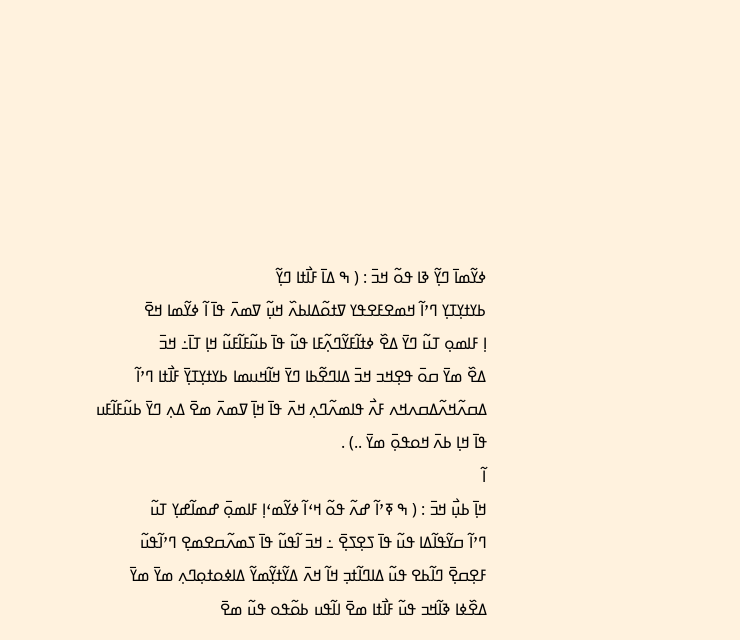ߦߌ߬ߘߊ߫ ߣߌ߲߬ ߢߊ ߟߋ߬ ߞߏ߫ : ( ߒ ߡߊ߫ ߓߊ߯ߙߊ ߣߌ߲߬
ߕߌߙߌ߲ߠߌ߲ ߣߴߊ߬ ߞߘߐߓߐߟߌ ߜߙߋ߬ߡߊߕߍ߰ ߞߎ߲߬ ߜߘߍ߫ ߟߊ߫ ߊ߬ ߦߌ߬ߘߊ ߞߐ߫
ߊ߲ ߓߊߘߋ߲ ߠߎ߬ ߣߌ߫ ߡߐ߰ ߦߙߊ߬ߓߌ߬ߣߍ߲߬ߓߊ ߟߎ߬ ߟߊ߫ ߕߎ߬ߓߊ߬ߓߎ߬ ߞߊ߲ ߠߊ߫߸ ߞߏ߫
ߡߐ߰ ߘߌ߫ ߛߋ߫ ߟߐ߲ߞߏ ߞߏ߫ ߡߊߣߐ߬ߕߊ ߣߌ߫ ߞߊ߬ߞߎߘߊ ߕߌߙߌ߲ߠߌ߲߫ ߓߊ߯ߙߊ ߣߴߊ߬
ߡߛߍ߬ߞߍ߬ߡߛߍߞߍ ߓߍ߯ ߟߊߘߍ߬ߣߍ߲ ߞߍ߫ ߟߊ߫ ߞߊ߲߫ ߜߘߍ߫ ߘߐ߫ ߡߍ߲ ߣߌ߫ ߕߎ߬ߓߊ߬ߓߎ
ߟߊ߫ ߞߊ߲ ߕߍ߫ ߞߋߟߋ߲߫ ߘߌ߫ ..) .
ߊ߬
ߞߊ߲߫ ߕߎ߲߯ ߞߏ߫ : ( ߒ ߧߴߊ߬ ߝߍ߬ ߟߋ߬ ߞߵߊ߬ ߦߌ߬ߘߵߊ߲ ߓߊߘߋ߲߫ ߝߘߊ߬ߝߌ߲ ߠߎ߬
ߣߴߊ߬ ߛߌ߬ߟߊ߬ߡߊ ߟߎ߬ ߟߊ߫ ߖߐ߲ߖߐ߲߫ ߸ ߞߏ߫ ߊ߬ߟߎ߬ ߟߊ߫ ߖߘߍ߬ߛߐߘߐ߲ ߣߴߊ߬ߟߎ߬
ߓߐ߲ߛߐ߲߫ ߣߊ߬ߕߐ ߟߎ߬ ߡߊߣߊ߬ߙߏ߲ ߞߊ߬ ߞߍ߫ ߡߌ߬ߙߌ߲߬ߘߌ߬ ߡߊߦߋߙߋ߲ߣߍ߲ ߘߌ߫ ߘߌ߫
ߡߐ߰ߦߊ ߢߊ߬ߞߏ ߟߎ߬ ߓߊ߯ߙߊ ߘߐ߫ ߊߊ߬ߟߎ ߕߋ߬ߟߋ ߟߎ߬ ߘߐ߫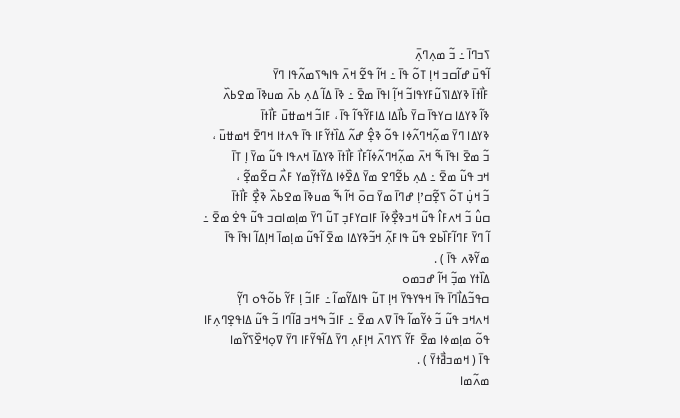ߖߏߣߊ߫ ߸ ߏ߬ ߘߍ߲ߣߍ߲߫
ߊ߬ߟߎ߫ ߝߊ߬ߛߏ ߞߊ߲ ߠߋ߬ ߟߊ߫ ߸ ߞߊ߬ ߟߐ߬ ߞߍ߫ ߟߊߒߖߘߍ߬ߟߊ ߣߌ߫
ߓߊ߯ߙߊ߫ ߢߌߡߊߖߎ߬ߓߌߟߊߏ߬ ߞߊ߲߬ ߊߟߊ߫ ߘߐ߫ ߸ ߢߊ߫ ߡߊ߬ ߡߍ߲ ߕߍ߫ ߘߎߢߊ߫ ߘߐߕߍ߰
ߢߊ߬ ߢߌߡߊ ߛߌߟߊ߫ ߛߌ߫ ߕߊ߯ߡߊ ߡߊߓߌ߬ߟߊ߬ ߟߊ߫ ، ߓߊߏ߬ ߞߘߚߎ߫ ߓߊ߯ߙߊ߫
ߢߌߡߊ ߣߌ߫ ߘߍ߲߬ߞߣߍ߬ߦߊ ߟߋ߬ ߢߐ߲߮ ߝߍ߬ ߡߊ߰ߙߌ߬ߓߊ ߟߊ߫ ߟߍߙߊ ߞߣߐ߫ ߞߘߚߎ߫ ،
ߏ߬ ߘߐ߫ ߊߟߊ߫ ߒ߬ ߞߍ߫ ߘߍ߲߬ߞߣߍ߬ߦߊ߬ߓߊ߯ ߓߊ߯ߙߊ߫ ߢߌߡߊ߫ ߞߍߟߊ ߟߎ߬ ߘߌ߫ ߊ߲ ߠߊ߫
ߞߏ ߟߎ߬ ߘߐ߫ ߸ ߡߍ߲ ߕߐ߬ߣߐ ߘߌ߫ ߡߐ߰ߦߊ ߡߌ߬ߙߌ߲߬ߘߌ ߓߍ߯ ߛߐ߬ߘߐ߲߬ ،
ߏ߬ ߞߎ߲߭ ߠߋ߬ ߖߐ߲߬ߛߴߊ߲ ߝߣߊ߫ ߘߌ߫ ߛߋ߫ ߞߊ߬ ߒ߬ ߘߎߢߊ߫ ߘߐߕߍ߰ ߢߐ߲߯ ߓߊ߯ߙߊ߫
ߛߎ߮ ߏ߬ ߞߍߓߊ߮ ߟߎ߬ ߞߏߢߐ߲߯ߦߊ߫ ߓߊߛߌߓߏ߲ ߠߎ߬ ߣߌ߫ ߘߊ߲ߘߊߛߏ ߟߎ߬ ߟߐ߭ ߘߐ߫ ߸
ߊ߬ ߣߌ߫ ߓߣߊ߬ߓߊ߰ߕߐ ߟߎ߬ ߟߊߓߍ߲߬ ߞߏ߬ߢߌߡߊ ߘߐ߫ ߊ߬ߟߎ߬ ߘߊ߲ߘߊ߫ ߞߊ߲ߡߊ߬ ߊߟߊ߫ ߟߊ߫
ߘߌ߬ߢߍ ߟߊ߫ ) .
ߡߊ߰ߙߌ ߘߏ߲߬ ߞߊ߬ ߝߏߘߋ
ߛߟߏ߬ߡߊ߯ߣߊ߫ ߟߊ߫ ߞߟߌߟߌ߫ ߞߊ߲ ߠߎ߬ ߟߊߡߌ߬ߘߊ߬ ߸ ߓߊߏ߬ ߊ߲ ߓߌ߬ ߕߋ߬ߟߋ ߣߌ߲߬
ߞߍߞߏ ߟߎ߬ ߏ߬ ߦߌ߬ߘߊ߬ ߟߊ߫ ߜߍ ߘߐ߫ ߸ ߓߊߏ߬ ߒߞߏ ߥߊ߬ߣߊ ߏ߬ ߟߎ߬ ߡߊߟߐ߲ߣߍ߲ߓߊ
ߟߋ߬ ߘߊ߲ߘߦߊ ߘߐ߫ ߓߌ߬ ߖߌߣߍ߫ ߞߊ߲ߓߍ߲ ߣߌ߫ ߡߊ߬ߟߌ߬ߓߊ ߣߌ߫ ߜߋ߲ߞߐ߰ߖߌ߬ߘߊ
ߟߊ߫ ( ߞߘߏߥ߯ߙߌ߫ ) .
ߘߍ߬ߘߊ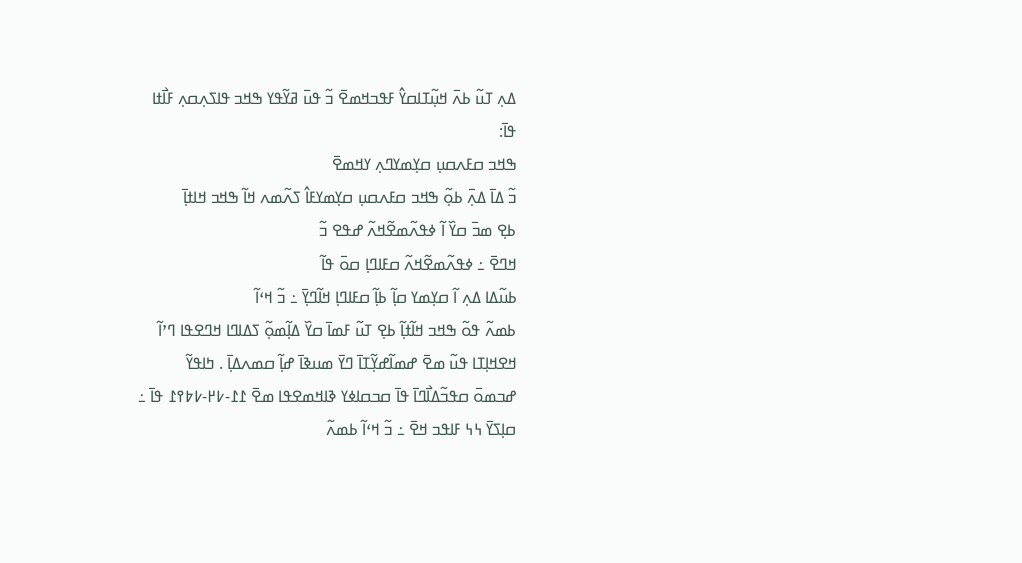ߡߍ߲ ߠߎ߬ ߕߍ߫ ߞߎ߲߬ߠߊߛߌ߮ ߓߟߏߞߘߐ߫ ߏ߬ ߟߎ߫ ߥߌ߬ߟߌ ߒߞߏ ߟߊߖߍ߲ߛߍ߲ ߓߊ߯ߙߊ
ߟߊ߫:
ߒߞߏ ߛߓߍߛߎ߲ ߛߌ߲ߘߌߣߍ߲ ߌߞߘߐ߫
ߏ߬ ߡߊ߫ ߡߍ߲߫ ߕߋ߲߬ ߒߞߏ ߛߓߍߛߎ߲ ߛߌ߲ߘߌߓߊ߮ ߖߍ߬ߘߍ ߞߊ߬ ߒߞߏ ߞߊߙߊ߲߫
ߕߐ߲ ߘߏ߫ ߛߌ߰ ߊ߬ ߦߟߍ߬ߘߐ߬ߞߍ߬ ߝߟߐ ߏ߬
ߞߣߐ߫ ߸ ߦߟߍ߬ߘߐ߬ߞߍ߬ ߛߓߊߣߊ߲ ߛߋ߫ ߟߊ߬
ߕߎ߬ߡߊ ߡߍ߲ ߊ߬ ߛߌ߲ߘߌ ߛߊ߲߬ ߕߊ߲߬ ߛߓߊߣߊ߲ ߞߊ߬ߣߌ߲߫ ߸ ߏ߬ ߞߵߊ߬
ߕߘߍ߬ ߟߋ߬ ߒߞߏ ߞߊ߬ߙߊ߲߬ ߕߐ߲ ߠߎ߬ ߓߘߊ߫ ߛߌ߰ ߡߊ߲߬ߘߋ߲߬ ߖߡߊߣߊ ߞߣߐߟߊ ߣߴߊ߬
ߞߐߞߊ߲ߠߊ ߟߎ߬ ߘߐ߫ ߝߘߊ߬ߝߌ߲߬ߠߊ߫ ߣߌ߫ ߘߎߢߊ߫ ߝߊ߲߬ ߛߘߍߡߊ߲߫ . ߤߊߟߌ߬
ߝߏߘߋ߫ ߛߟߏ߬ߡߊ߯ߣߊ߫ ߟߊ߫ ߛߏߛߊߦߌ ߢߊߞߘߐߟߊ ߘߐ߫ ߁߁-߇߂-߇߈߉߁ ߟߊ߫ ߸
ߛߊ߲ߖߌ߫ ߆߆ ߓߊߟߏ ߞߐ߫ ߸ ߏ߬ ߞߵߊ߬ ߕߘߍ߬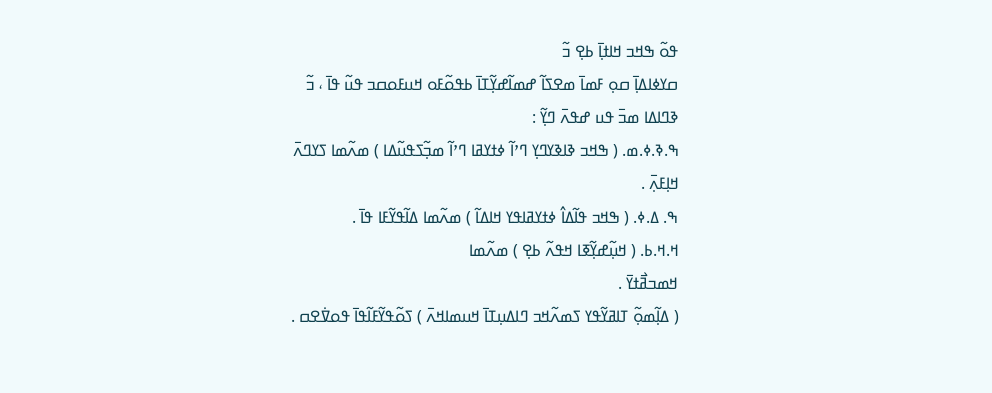ߟߋ߬ ߒߞߏ ߞߊߙߊ߲߫ ߕߐ߲ ߏ߬
ߛߌߦߊߡߊ߲߫ ߛߋ߲ ߓߘߊ߫ ߘߐߖߊ߬ ߝߘߊ߬ߝߌ߲߬ߠߊ߫ ߕߟߋ߬ߓߋ ߞߎߓߋߛߏ ߟߎ߬ ߟߊ߫ ، ߏ߬
ߢߣߊߡߊ ߘߏ߫ ߟߎ ߝߟߍ߫ ߣߌ߲߬ :
ߒ.ߢ.ߦ.ߘ. ( ߒߞߏ ߢߊߢߌߣߌ߲ ߣߴߊ߬ ߦߙߌߥߊ ߣߴߊ߬ ߘߏ߲߬ߖߟߎ߬ߡߊ ) ߘߍ߬ߘߊ ߖߌߣߍ߫
ߞߊ߲ߓߍ߲߫ .
ߒ. ߡ.ߦ. ( ߒߞߏ ߟߊ߬ߡߊ߮ ߦߙߌߥߊߟߌ ߞߊߡߊ߬ ) ߘߍ߬ߘߊ ߡߊ߬ߟߌ߬ߓߊ ߟߊ߫ .
ߞ.ߞ.ߕ. ( ߞߎ߲߬ߝߌ߲߬ߧߊ ߞߟߍ߬ ߕߐ߲ ) ߘߍ߬ߘߊ
ߞߘߏߥ߯ߙߌ߫ .
( ߡߊ߲߬ߘߋ߲߬ ߠߊߥߌ߬ߟߌ ߖߘߍ߬ߞߏ ߣߊߡߎ߲ߠߊ߫ ߞߎߘߊߞߍ߫ ) ߖߋ߬ߟߌ߬ߓߊ߬ߟߊ߫ ߟߋߜ߭ߐߛ .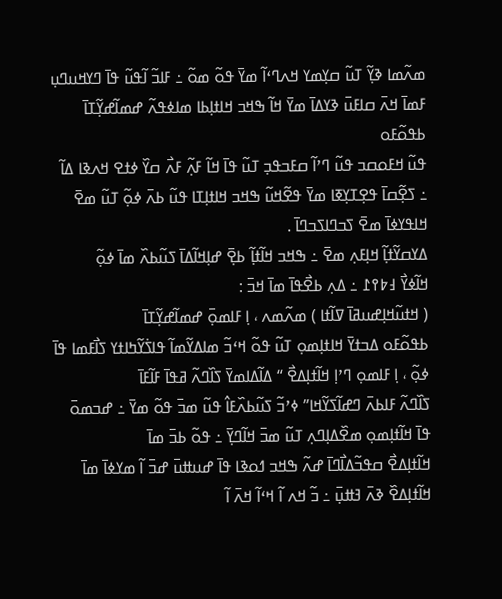ߘߍ߬ߘߊ ߢߌ߲߬ ߠߎ߬ ߛߌ߲ߘߌ ߞߍߣߵߊ߬ ߘߌ߫ ߟߋ߬ ߘߋ߬ ߸ ߓߊߏ߬ ߊ߬ߟߎ߬ ߟߊ߫ ߣߌߞߎߣߎ߲
ߓߘߊ߫ ߞߍ߫ ߛߊߓߎ߫ ߢߌߡߊ߫ ߘߌ߫ ߞߊ߬ ߒߞߏ ߞߊߙߊ߲ߕߊ ߘߊߦߟߍ߬ ߝߘߊ߬ߝߌ߲߬ߠߊ߫ ߕߟߋ߬ߓߋ
ߟߎ߬ ߞߓߋߛߏ ߟߎ߬ ߣߴߊ߬ ߛߓߏߟߏ߲ ߠߎ߬ ߟߊ߫ ߞߊ߬ ߓߍ߲߬ ߓߍ߯ ߛߌ߰ ߦߙߐ ߞߍߢߊ ߡߊ߬
߸ ߖߐ߲߬ߛߊ߫ ߟߐ߲ߠߌ߲ߧߊ ߘߌ߫ ߟߐ߬ߞߎ߬ ߒߞߏ ߞߊߙߊ߲ߠߊ ߟߎ߬ ߕߍ߫ ߦߋ߲߬ ߠߎ߬ ߘߐ߫
ߞߊߟߌߦߊ߫ ߘߐ߫ ߖߏߣߊߖߏߣߊ߫ .
ߡߌߛߌ߬ߙߊ߲߬ ߞߊ߲ߓߍ߲ ߘߐ߫ ߸ ߒߞߏ ߞߊ߬ߙߊ߲߬ ߕߐ߲߫ ߝߊ߲ߞߊ߬ߡߊ߫ ߖߎ߬ߕߍ߰ ߘߊ߫ ߦߋ߲߬
ߞߊ߬ߦߌ߯ ߃߈߉߁ ߸ ߡߍ߲ ߕߐ߯ߟߊ߫ ߘߊ߫ ߞߏ߫ :
( ߞߙߎ߬ߞߊ߲ߝߎߥߊ߫ ߜߊ߬ߙߊ ) ߘߍ߬ߘߍ ، ߊ߲ ߓߊߘߋ߲߫ ߝߘߊ߬ߝߌ߲߬ߠߊ߫
ߕߟߋ߬ߓߋ ߡߏߙߌ߫ ߞߊߙߊ߲ߘߋ߲ ߠߎ߬ ߟߋ߬ ߞߵߏ߬ ߘߊߡߌ߬ߘߊ߬ ߟߊߖ߭ߌ߬ߤߊߙߌ ߖߊ߯ߓߘߊ ߟߊ߫
ߦߋ߲߬ ، ߊ߲ ߓߊߘߋ߲ ߣߴߊ߲ ߞߊ߬ߙߊ߲ߡߐ߯ “ ߡߊ߬ߡߊߘߌ߫ ߖߊ߰ߣߍ߬ ߥߟߊ߫ ߓߊ߬ߓߊ߫
ߖߊ߰ߣߍ߬ ߓߊߕߍ߫ ߣߝߊ߬ߖߌ߬ߞߊ” ߦߴߏ߬ ߖߎ߬ߕߍ߰ߓߊ߮ ߟߎ߬ ߘߏ߫ ߟߋ߬ ߘߌ߫ ߸ ߝߏߘߋ߫
ߟߊ߫ ߞߊ߬ߙߊ߲ߘߋ߲ ߘߐ߰ߡߊ߲ߣߍ߲ ߠߎ߬ ߘߏ߫ ߞߊ߬ߣߌ߲߫ ߸ ߟߋ߬ ߕߏ߫ ߘߊ߫
ߞߊ߬ߙߊ߲ߡߐ߯ ߛߟߏ߬ߡߊ߯ߣߊ߫ ߝߍ߬ ߒߞߏ ߗߋߢߊ ߟߊ߫ ߝߎߚߎ߫ ߝߏ߫ ߊ߬ ߘߌߦߊ߫ ߘߊ߫
ߞߊ߬ߙߊ߲ߡߐ߰ ߢߍ߫ ߔߚߎ߲߫ ߸ ߏ߬ ߞߍ ߊ߬ ߞߵߊ߬ ߞߍ߫ ߊ߬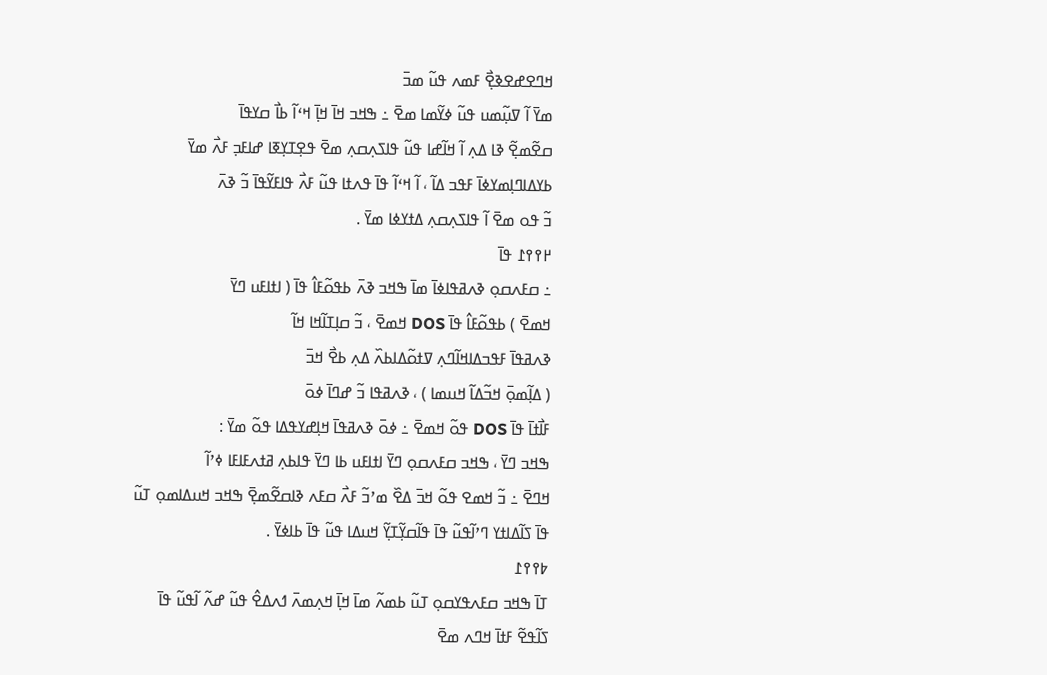ߞߣߐߝߐߢߐ߲߯ ߓߘߍ ߟߎ߬ ߘߏ߫
ߘߌ߫ ߊ߬ ߜߎ߲߬ߘߎ ߟߎ߬ ߦߌ߬ߘߊ ߘߐ߫ ߸ ߒߞߏ ߞߊ߫ ߞߊ߲߫ ߞߵߊ߬ ߕߊ߯ ߛߌߟߊ߫
ߛߐ߬ߘߐ߲߬ ߢߊ ߡߍ߲ ߊ߬ ߞߊ߬ߝߊ ߟߎ߬ ߟߊߖߍ߲ߛߍ߲ ߘߐ߫ ߟߐ߲ߠߌ߲ߧߊ ߝߊߓߏ߲ ߓߍ߯ ߘߌ߫
ߕߌߡߊߣߊ߲ߘߌߦߊ߫ ߓߟߏ ߡߊ߬ ، ߊ߬ ߞߵߊ߬ ߟߊ߫ ߟߍߙߊ ߟߎ߬ ߓߍ߯ ߟߊߓߌ߬ߟߊ߫ ߏ߬ ߢߍ߫
ߏ߬ ߟߋ ߘߐ߫ ߊ߬ ߟߊߖߍ߲ߛߍ߲ ߡߙߌߦߊ ߘߌ߫ .
߂߉߉߁ ߟߊ߫
߸ ߛߓߍߛߋ߲ ߢߍߥߟߊߦߊ߫ ߘߊ߫ ߒߞߏ ߢߍ߫ ߕߟߋ߬ߓߊ߮ ߟߊ߫ ( ߊߙߊߓߎ ߣߌ߫
ߞߘߐ߫ ) ߕߟߋ߬ߓߊ߮ ߟߊ߫ DOS ߞߘߐ߫ ، ߏ߬ ߛߊ߲ߠߊ߬ߞߊ ߞߊ߬
ߢߍߥߟߊ߫ ߓߟߏߡߊߞߊ߬ߣߍ߲ ߜߙߋ߬ߡߊߕߍ߰ ߡߍ߲ ߕߐ߯ ߞߏ߫
( ߡߊ߲߬ߘߋ߲߫ ߞߏ߬ߡߊ߬ ߞߎߘߊ ) ، ߢߍߥߟߊ ߏ߬ ߝߣߊ߫ ߦߋ߫
ߓߊ߯ߙߊ߫ ߟߊ߫ DOS ߟߋ߬ ߞߘߐ߫ ߸ ߦߋ߫ ߢߍߥߟߊ߫ ߞߊ߲ߝߌߟߡߊ ߟߋ߬ ߘߌ߫ :
ߒߞߏ ߣߌ߫ ، ߒߞߏ ߛߓߍߛߋ߲ ߣߌ߫ ߊߙߊߓߎ ߕߊ ߣߌ߫ ߟߊߕߍ߲ ߥߙߍߓߊߓߊ ߦߴߊ߬
ߞߣߐ߫ ߸ ߏ߬ ߞߘߐ ߟߋ߬ ߞߏ߫ ߡߐ߰ ߘߴߏ߬ ߓߍ߯ ߛߓߍ ߢߊߛߐ߬ߘߐ߲߫ ߒߞߏ ߞߎߡߊߘߋ߲ ߠߎ߬
ߟߊ߫ ߖߊ߬ߡߊߙߌ ߣߴߊ߬ߟߎ߬ ߟߊ߫ ߟߊ߬ߛߌ߲߬ߠߌ߲߬ ߞߎߡߊ ߟߎ߬ ߟߊ߫ ߕߊߦߌ߫ .
߈߉߉߁
ߠߊ߫ ߒߞߏ ߛߓߍߟߌߛߋ߲ ߠߎ߬ ߕߘߍ߬ ߘߊ߫ ߞߊ߲߫ ߞߍ߲ߘߍ߫ ߗߍߡߐ߮ ߟߎ߬ ߝߍ߬ ߊ߬ߟߎ߬ ߟߊ߫
ߖߊ߬ߟߐ߬ ߓߙߊ߫ ߞߣߍ ߘߐ߫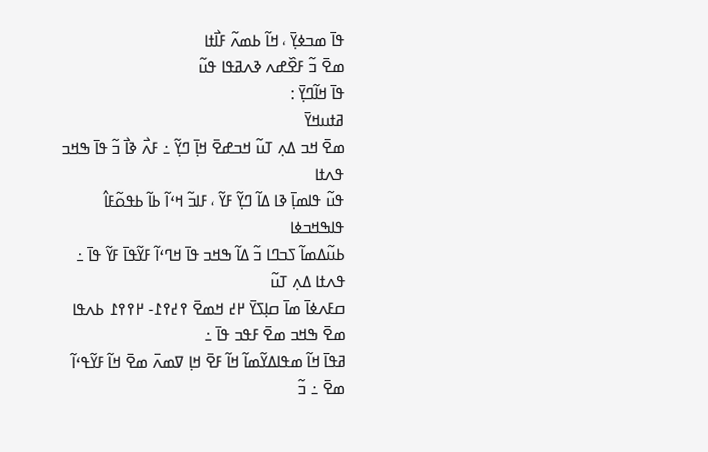ߟߊ߫ ߘߏߦߌ߲߫ ، ߞߊ߬ ߕߘߍ߬ ߓߊ߯ߙߊ
ߘߐ߫ ߏ߬ ߓߐ߰ߝߍ ߢߍߥߟߊ ߟߎ߬
ߟߊ߫ ߞߊ߬ߣߌ߲߫ :
ߥߙߎߞߌ߫
ߘߐ߫ ߞߏ ߡߍ߲ ߠߎ߬ ߞߏߝߐ߫ ߞߊ߲߫ ߣߌ߲߬ ߸ ߓߍ߯ ߢߊ߯ ߏ߬ ߟߊ߫ ߒߞߏ ߟߍߙߊ
ߟߎ߬ ߟߊߘߊ߲߫ ߢߊ ߡߊ߬ ߣߌ߲߬ ߓߌ߬ ، ߓߊߏ߬ ߞߵߊ߬ ߕߊ߬ ߕߟߋ߬ߓߊ߮ ߟߊߒߞߏߦߊ
ߕߎ߬ߡߘߊ߬ ߖߏߣߊ ߏ߬ ߡߊ߬ ߒߞߏ ߟߊ߫ ߞߣߵߊ߬ ߓߌ߬ߟߊ߫ ߓߌ߬ ߟߊ߫ ߸ ߟߍߙߊ ߡߍ߲ ߠߎ߬
ߛߓߍߦߊ߫ ߘߊ߫ ߛߊ߲ߖߌ߫ ߂߄ ߞߘߐ߫ ߉߄߉߁- ߂߉߉߁ ߕߍߟߊ ߘߐ߫ ߒߞߏ ߘߐ߫ ߓߟߏ ߟߊ߫ ߸
ߥߟߊ߫ ߞߊ߬ ߘߟߊߡߌ߬ߘߊ߬ ߞߊ߬ ߓߐ߫ ߞߊ߲ ߜߘߍ߫ ߘߐ߫ ߞߊ߬ ߓߌ߬ߟߵߊ߬ ߘߐ߫ ߸ ߏ߬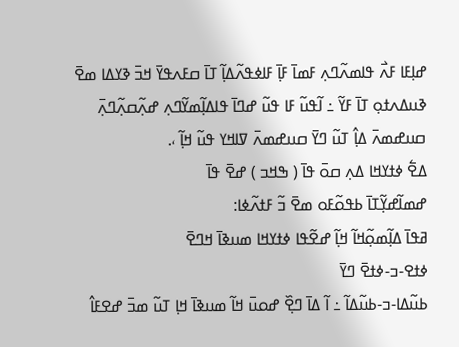ߝߊ߲ߓߊ ߓߍ߯ ߟߊߘߍ߬ߣߍ߲ ߓߘߊ߫ ߓߊ߲߫ ߓߊߦߟߍ߬ߡߊ߲߬ ߠߊ߫ ߛߓߍߟߌ߫ ߞߏ߫ ߢߌߡߊ ߘߐ߫
ߢߎߡߍߙߋ߲ ߠߊ߫ ߓߌ߬ ߸ ߊ߬ߟߎ߬ ߓߊ ߟߎ߬ ߝߣߊ߫ ߟߊߡߊ߲߬ߘߌ߬ߣߍ߲ ߝߍ߲߬ߛߍ߲߬ߣߍ߲߫
ߛߎߝߘߍ߫ ߡߊ߲߮ ߠߎ߬ ߣߌ߫ ߛߎߝߘߍ߫ ߜߊߞߌ ߟߎ߬ ߞߊ߲߬ ،.
ߡߐ߱ ߦߙߌߞߊ ߡߍ߲ ߛߋ߫ ߟߊ߫ ( ߒߞߏ ) ߝߐ߫ ߟߊ߫
ߝߘߊ߬ߝߌ߲߬ߠߊ߫ ߕߟߋ߬ߓߋ ߘߐ߫ ߏ߬ ߓߙߍ߬ߦߊ:
ߥߟߊ߫ ߡߊ߲߬ߘߋ߲߬ߞߊ߬ ߞߊ߲߬ ߝߐ߬ߟߊ ߦߙߌߞߊ ߘߎߢߊ߫ ߞߣߐ߫
ߦߙߐ-ߏ-ߦߙߐ߫ ߣߌ߫
ߕߎ߬ߡߊ-ߏ-ߕߎ߬ߡߊ߬ ߸ ߊ߬ ߡߊ߫ ߣߐ߲߰ ߝߋߎ߫ ߞߊ߬ ߘߎߢߊ߫ ߞߊ߲ ߠߎ߬ ߘߏ߫ ߝߐߓߊ߮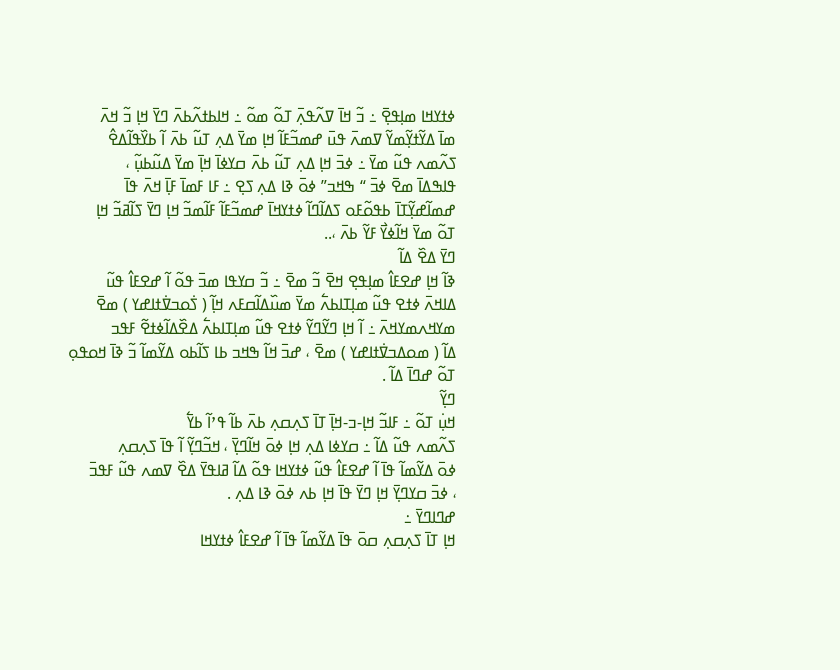ߦߙߌߞߊ ߘߊ߲ߟߐ߲߫ ߸ ߏ߬ ߞߊ߫ ߜߍ߬ߟߍ߲߫ ߠߋ߬ ߘߋ߬ ߸ ߞߊߕߙߍ߬ߕߍ߫ ߣߌ߫ ߞߊ߲ ߏ߬ ߞߍ߫
ߘߊ߫ ߡߌ߬ߙߌ߲߬ߘߌ߬ ߜߘߍ߫ ߟߎ߫ ߝߘߏ߬ߓߊ߬ ߞߊ߲ ߘߌ߫ ߡߍ߲ ߠߎ߬ ߕߍ߫ ߊ߬ ߕߌ߰ߟߊ߬ߡߐ߮
ߖߍ߬ߘߍ ߟߎ߬ ߘߌ߫ ߸ ߦߏ߫ ߞߊ߲ ߡߍ߲ ߠߎ߬ ߕߍ߫ ߛߌߦߊ߫ ߞߊ߲߫ ߘߌ߫ ߡߎ߬ߕߎ߲߬ ،
ߟߊߒߡߊ߫ ߘߐ߫ ߦߏ߫ “ ߒߞߏ” ߦߋ߫ ߢߊ ߡߍ߲ ߖߐ߲ ߸ ߓߊ ߓߘߊ߫ ߓߊ߲߫ ߞߍ߫ ߟߊ߫
ߝߘߊ߬ߝߌ߲߬ߠߊ߫ ߕߟߋ߬ߓߋ ߖߡߊ߬ߣߊ߬ ߦߙߌߞߊ߫ ߝߘߏ߬ߓߊ߬ ߓߊ߬ߘߏ߬ ߞߊ߲ ߣߌ߫ ߖߊ߬ߥߏ߬ ߞߊ߲
ߠߋ߬ ߘߌ߫ ߞߊ߬ߦߌ߯ ߓߌ߬ ߕߍ߫ ،..
ߣߌ߫ ߡߐ߰ ߡߊ߬
ߢߊ߬ ߞߊ߲ ߝߐߓߊ߮ ߘߊ߲ߟߐ߲ ߞߐ߫ ߏ߬ ߘߐ߫ ߸ ߏ߬ ߛߌߟߊ ߘߏ߫ ߟߋ߬ ߊ߬ ߝߐߓߊ߮ ߟߎ߬
ߡߊߞߍ߫ ߦߙߐ ߟߎ߬ ߘߊ߲ߠߊߕߍ߱ ߘߌ߫ ߘߎ߰ߡߊ߬ߛߓߍ ߞߊ߲߬ ( ߖ߭ߋߏߜ߭ߙߊߝߌ ) ߘߐ߫
ߘߌߞߍߘߌߞߍ߫ ߸ ߊ߬ ߞߊ߲ ߣߌ߬ߣߌ߬ ߦߙߐ ߟߎ߬ ߘߊ߲ߠߊߕߍ߱ ߡߐ߰ߡߊ߬ߦߙߐ߬ ߓߟߏ
ߡߊ߬ ( ߘߋߡߏߜ߭ߙߊߝߌ ) ߘߐ߫ ، ߝߏ߫ ߞߊ߬ ߒߞߏ ߕߊ ߖߊ߬ߕߋ ߡߌ߬ߘߊ߬ ߏ߬ ߢߊ߫ ߞߋߟߋ߲
ߠߋ߬ ߝߣߊ߫ ߡߊ߬ .
ߣߌ߲߬
ߞߎ߲߭ ߠߋ߬ ߸ ߓߊߏ߬ ߞߊ߲-ߏ-ߞߊ߲߫ ߠߊ߫ ߖߍ߲ߛߍ߲ ߕߍ߫ ߕߊ߬ ߟߴߊ߬ ߕߌ߱
ߖߍ߬ߘߍ ߟߎ߬ ߡߊ߬ ߸ ߛߌߦߊ ߡߍ߲ ߞߊ߲ ߦߋ߫ ߞߊ߬ߣߌ߲߫ ، ߞߏ߬ߣߌ߲߬ ߊ߬ ߟߊ߫ ߖߍ߲ߛߍ߲
ߦߋ߫ ߡߌ߬ߘߊ߬ ߟߊ߫ ߊ߬ ߝߐߓߊ߮ ߟߎ߬ ߦߙߌߞߊ ߟߋ߬ ߡߊ߬ ߥߊߟߌ߫ ߡߐ߰ ߜߘߍ ߟߎ߬ ߓߟߏ߫
، ߦߏ߫ ߛߌߣߌ߲߫ ߞߊ߲ ߣߌ߫ ߟߊ߫ ߞߊ߲ ߕߍ ߦߋ߫ ߢߊ ߡߍ߲ .
ߝߣߊߣߌ߫ ߸
ߞߊ߲ ߠߊ߫ ߖߍ߲ߛߍ߲ ߛߋ߫ ߟߊ߫ ߡߌ߬ߘߊ߬ ߟߊ߫ ߊ߬ ߝߐߓߊ߮ ߦߙߌߞߊ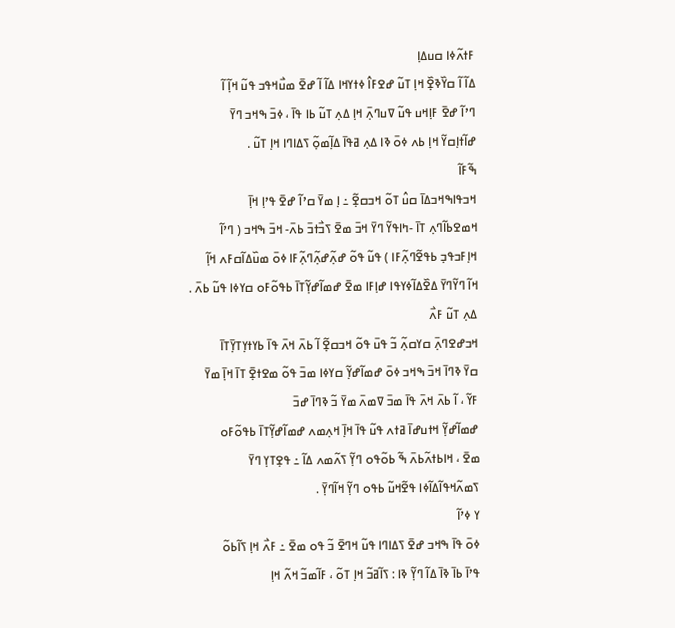ߓߙߍ߬ߦߊ ߛߎߡߊ߲
ߡߊ߬ ߊ߬ ߛߌ߰ߢߐ߲߰ ߞߊ߲ ߠߎ߬ ߝߐߓߊ߮ ߦߙߌߞߊ ߡߊ߬ ߊ߬ ߝߐ߫ ߘߎ߯ߞߟߏ ߟߎ߬ ߞߊ߲߬ ߊ߬
ߣߴߊ߬ ߝߐ߫ ߓߊ߲ߞߎ ߟߎ߬ ߜߎߣߍ߲߫ ߞߊ߲ ߡߍ߲ ߠߎ߬ ߕߊ ߟߊ߫ ، ߦߏ߫ ߒߞߏ ߣߌ߫
ߝߊ߬ߙߊ߲ߛߌ߬ ߞߊ߲ ߕߍ ߦߋ߫ ߢߊ ߡߍ߲ ߥߟߊ߫ ߡߊ߲߬ߘߋ߲߬ ߖߡߊߣߊ ߞߊ߲ ߠߎ߬ .
ߒ߬ߓߊ߬
ߞߏߟߊߒߞߏߡߊ߫ ߛߎ߮ ߠߋ߬ ߞߏߛߐ߲߬ ߸ ߊ߲ ߘߌ߫ ߛߴߊ߬ ߝߐ߫ ߟߴߊ߲ ߞߊ߲߫
ߞߘߐߕߊ߬ߣߍ߲ ߠߊ߫ -ߤߊߟߌ߬ ߣߌ߫ ߞߏ߫ ߘߐ߫ ߖߏ߯ߙߏ߫ ߕߍ߫- ߞߏ߫ ߒߞߏ ( ߣߴߊ߬
ߞߊ߲ߓߏߟߏ߲ ߕߟߐ߬ߣߍ߲߬ߓߊ ) ߟߎ߬ ߟߋ߬ ߝߍ߲߬ߝߍ߲߬ߣߍ߲߬ߓߊ ߦߋ߫ ߘߎ߰ߡߊ߬ߛߓߍ ߞߊ߲߬
ߞߊ߬ ߣߌ߬ߣߌ߫ ߡߐ߰ߡߊ߬ߦߌߟߊ ߝߊ߲ߓߊ ߘߐ߫ ߝߘߊ߬ߝߌ߲߬ߠߊ߫ ߕߟߋ߬ߓߋ ߛߌߦߊ ߟߎ߬ ߕߍ߫ .
ߡߍ߲ ߠߎ߬ ߓߍ߯
ߞߏߝߐߣߍ߲߫ ߛߌߛߍ߲߬ ߏ߬ ߟߎ߫ ߟߋ߬ ߞߏߛߐ߲߬ ߊ߬ ߕߍ߫ ߞߍ߫ ߟߊ߫ ߕߌߙߌ߲ߠߌ߲߫ߠߊ߫
ߛߌ߫ ߢߣߊ߫ ߞߏ߫ ߒߞߏ ߦߋ߫ ߝߘߊ߬ߝߌ߲߬ ߛߌߦߊ ߘߏ߫ ߟߋ߬ ߘߐߙߐ߲߫ ߠߊ߫ ߞߊ߲߫ ߘߌ߫
ߓߌ߬ ، ߊ߬ ߕߍ߫ ߞߍ߫ ߟߊ߫ ߘߏ߫ ߜߘߍ߫ ߘߌ߫ ߏ߬ ߢߣߊ߫ ߝߏ߫
ߝߘߊ߬ߝߌ߲߬ ߞߙߎߝߊ߫ ߥߙߍ ߟߎ߬ ߟߊ߫ ߞߊ߲߫ ߞߍ߲ߘߍ ߝߘߊ߬ߝߌ߲߬ߠߊ߫ ߕߟߋ߬ߓߋ
ߘߐ߫ ، ߞߊߕߙߍ߬ߕߍ߫ ߒ߬ ߕߋ߬ߟߋ ߣߌ߲߬ ߖߍ߬ߘߍ ߡߊ߬ ߸ ߟߐ߲ߠߌ߲ ߣߌ߫
ߖߘߍ߬ߞߟߊ߬ߡߊ߬ߦߊ ߟߐ߬ߞߎ߬ ߕߟߋ ߣߌ߲߬ ߞߊ߬ߣߌ߲߫ .
ߌ ߦߴߊ߬
ߦߋ߫ ߟߊ߫ ߒߞߏ ߝߐ߫ ߖߡߊߣߊ ߟߎ߬ ߞߣߐ߫ ߏ߬ ߟߋ ߘߐ߫ ߸ ߓߍ߯ ߞߊ߲ ߖߊ߬ߕߋ߬
ߟߴߊ߫ ߕߊ߫ ߢߊ߫ ߡߊ߬ ߣߌ߲߬ ߢߊ : ߖߊ߬ߥߏ߬ ߞߊ߲ ߠߋ߬ ، ߓߊ߬ߘߏ߬ ߞߍ߬ ߞߊ߲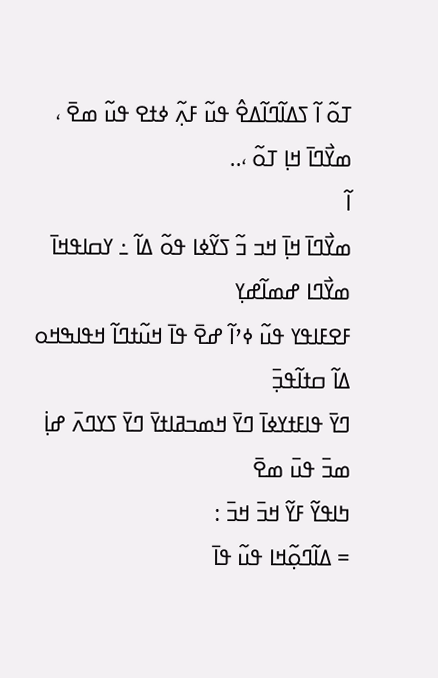ߠߋ߬ ߊ߬ ߖߡߊ߬ߣߊ߬ߡߐ߮ ߟߎ߬ ߓߍ߲߬ ߦߙߐ ߟߎ߬ ߘߐ߫ ، ߘߌ߯ߣߊ߫ ߞߊ߲ ߠߋ߬ ،..
ߊ߬
ߘߌ߯ߣߊ߫ ߞߊ߲߫ ߞߏ ߏ߬ ߖߌ߬ߦߊ ߟߋ߬ ߡߊ߬ ߸ ߌߛߊߟߞߊ߫ ߘߌ߯ߣߊ ߝߘߊ߬ߝߌ߲
ߓߐߓߊߟߌ ߟߎ߬ ߦߴߊ߬ ߝߐ߫ ߟߊ߫ ߞߎ߬ߙߣߊ߬ ߞߟߊߒߞߋ ߡߊ߬ ߛߙߊ߬ߟߏ߲߫
ߣߌ߫ ߟߊߓߙߌߦߊ߫ ߣߌ߫ ߞߘߏߥߊߙߌ߫ ߣߌ߫ ߖߌߣߍ߫ ߝߊ߲߭ ߘߏ߫ ߟߎ߫ ߘߐ߫
ߤߊߟߌ߬ ߓߌ߬ ߞߏ߫ ߞߏ߫ :
= ߡߊ߬ߣߋ߲߬ߞߊ ߟߎ߬ ߟߊ߫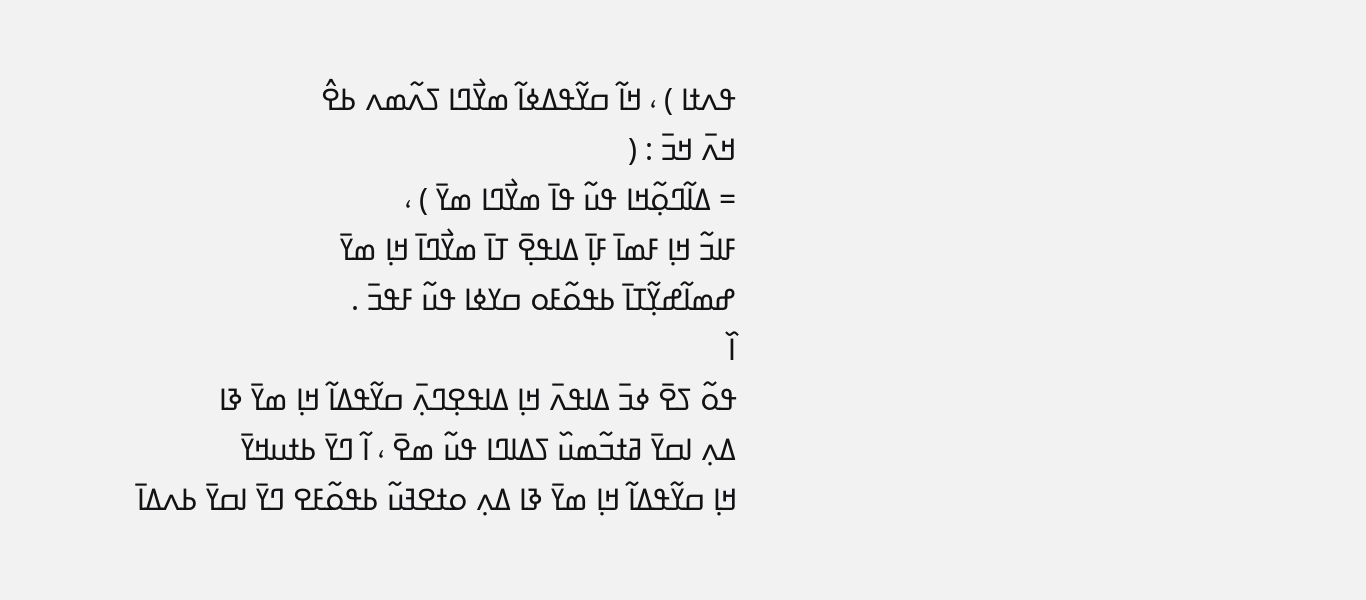ߟߍߙߊ ) ، ߞߊ߬ ߛߌ߬ߟߡߦߊ߬ ߘߌ߯ߣߊ ߖߍ߬ߘߍ ߕߐ߮
ߞߍ߫ ߞߏ߫ : (
= ߡߊ߬ߣߋ߲߬ߞߊ ߟߎ߬ ߟߊ߫ ߘߌ߯ߣߊ ߘߌ߫ ) ،
ߓߊߏ߬ ߞߊ߲ ߓߘߊ߫ ߓߊ߲߫ ߡߊߟߐ߲߫ ߠߊ߫ ߘߌ߯ߣߊ߫ ߞߊ߲ ߘߌ߫
ߝߘߊ߬ߝߌ߲߬ߠߊ߫ ߕߟߋ߬ߓߋ ߛߌߦߊ ߟߎ߬ ߓߟߏ߫ .
ߊ߰
ߟߋ߬ ߖߐ߫ ߦߏ߫ ߡߊߟߍ߫ ߞߊ߲ ߡߊߟߐ߲ߣߍ߲߫ ߛߌ߬ߟߡߊ߬ ߞߊ߲ ߘߌ߫ ߢߊ
ߡߍ߲ ߊߛߌ߫ ߥߙߏ߬ߘߎ߰ ߖߡߊߣߊ ߟߎ߬ ߘߐ߫ ، ߊ߬ ߣߌ߫ ߕߙߎߞߌ߫
ߞߊ߲ ߛߌ߬ߟߡߊ߬ ߞߊ߲ ߘߌ߫ ߢߊ ߡߍ߲ ߋߙߐߔߎ߬ ߕߟߋ߬ߓߐ ߣߌ߫ ߊߛߌ߫ ߕߍߡߊ߫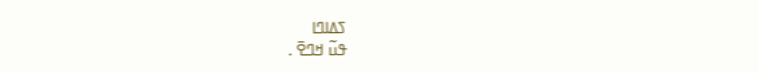ߖߡߊߣߊ
ߟߎ߬ ߞߣߐ߫ .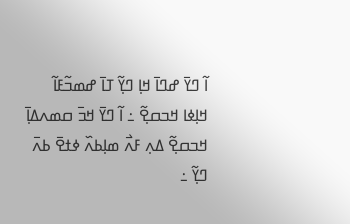ߊ߬ ߣߌ߫ ߝߣߊ߫ ߞߊ߲ ߣߌ߲߬ ߠߊ߫ ߝߘߏ߬ߓߊ߬
ߞߊ߲ߦߊ ߞߏߛߐ߲߬ ߸ ߊ߬ ߣߌ߫ ߞߏ߫ ߛߘߍߡߊ߲߫ ߞߏߛߐ߲߬ ߡߍ߲ ߓߍ߯ ߘߊ߲ߕߍ߰ ߦߙߐ߫ ߕߍ߫
ߣߌ߲߬ ߸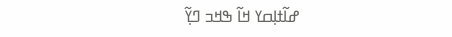ߝߊ߬ߙߊ߲ߛߌ ߞߊ߬ ߒߞߏ ߣߌ߲߬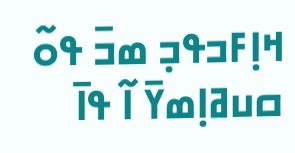ߞߊ߲ߓߏߟߏ߲ ߘߏ߫ ߟߋ߬ ߛߎߥߊ߲ߘߌ߫ ߊ߬ ߟߊ߫